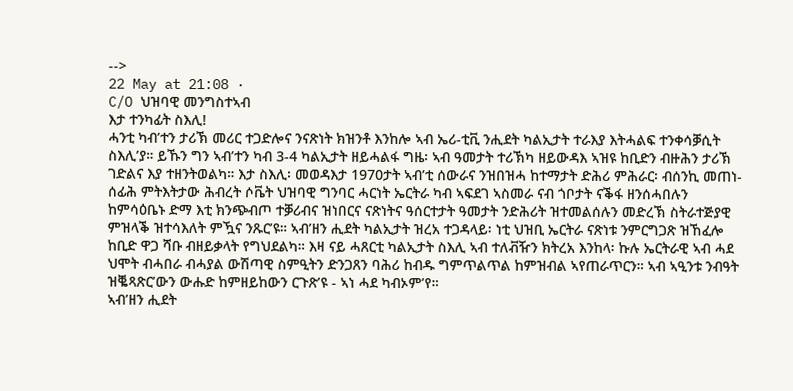-->
22 May at 21:08 ·
C/O ህዝባዊ መንግስተኣብ
እታ ተንካፊት ስእሊ!
ሓንቲ ካብ’ተን ታሪኽ መሪር ተጋድሎና ንናጽነት ክዝንቶ እንከሎ ኣብ ኤሪ-ቲቪ ንሒደት ካልኢታት ተራእያ እትሓልፍ ተንቀሳቓሲት ስእሊ’ያ። ይኹን ግን ኣብ’ተን ካብ 3-4 ካልኢታት ዘይሓልፋ ግዜ፡ ኣብ ዓመታት ተሪኽካ ዘይውዳእ ኣዝዩ ከቢድን ብዙሕን ታሪኽ ገድልና እያ ተዘንትወልካ። እታ ስእሊ፡ መወዳእታ 1970ታት ኣብ’ቲ ሰውራና ንዝበዝሓ ከተማታት ድሕሪ ምሕራር፡ ብሰንኪ መጠነ-ሰፊሕ ምትእትታው ሕብረት ሶቬት ህዝባዊ ግንባር ሓርነት ኤርትራ ካብ ኣፍደገ ኣስመራ ናብ ጎቦታት ናቕፋ ዘንሰሓበሉን ከምሳዕቤኑ ድማ እቲ ክንጭብጦ ተቓሪብና ዝነበርና ናጽነትና ዓሰርተታት ዓመታት ንድሕሪት ዝተመልሰሉን መድረኽ ስትራተጅያዊ ምዝላቕ ዝተሳእለት ምዃና ንጹር’ዩ። ኣብ’ዘን ሒደት ካልኢታት ዝረአ ተጋዳላይ፡ ነቲ ህዝቢ ኤርትራ ናጽነቱ ንምርግጋጽ ዝኸፈሎ ከቢድ ዋጋ ሻቡ ብዘይቃላት የግህደልካ። እዛ ናይ ሓጸርቲ ካልኢታት ስእሊ ኣብ ተለቭዥን ክትረአ እንከላ፡ ኩሉ ኤርትራዊ ኣብ ሓደ ህሞት ብሓበራ ብሓያል ውሽጣዊ ስምዒትን ድንጋጸን ባሕሪ ከብዱ ግምጥልጥል ከምዝብል ኣየጠራጥርን። ኣብ ኣዒንቱ ንብዓት ዝቘጻጽር’ውን ውሑድ ከምዘይከውን ርጉጽ’ዩ - ኣነ ሓደ ካብኦም’የ።
ኣብ’ዘን ሒደት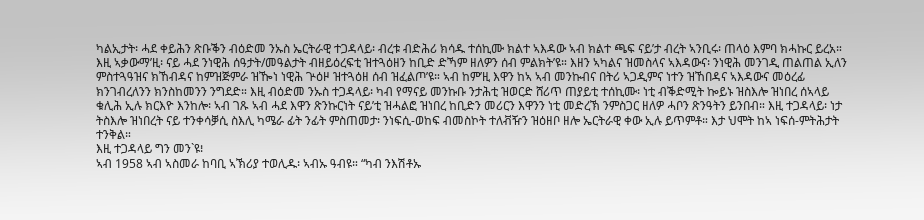ካልኢታት፡ ሓደ ቀይሕን ጽቡቕን ብዕድመ ንኡስ ኤርትራዊ ተጋዳላይ፡ ብረቱ ብድሕሪ ክሳዱ ተሰኪሙ ክልተ ኣእዳው ኣብ ክልተ ጫፍ ናይ’ታ ብረት ኣንቢሩ፡ ጠላዕ እምባ ክሓኩር ይረአ። እዚ ኣቃውማ’ዚ፡ ናይ ሓደ ንነዊሕ ሰዓታት/መዓልታት ብዘይዕረፍቲ ዝተጓዕዘን ከቢድ ድኻም ዘለዎን ሰብ ምልክት’ዩ። እዘን ኣካልና ዝመስላና ኣእዳውና፡ ንነዊሕ መንገዲ ጠልጠል ኢለን ምስተጓዓዝና ክኸብዳና ከምዝጅምራ ዝዀነ ነዊሕ ጕዕዞ ዝተጓዕዘ ሰብ ዝፈልጦ’ዩ። ኣብ ከም’ዚ እዋን ከኣ ኣብ መንኩብና በትሪ ኣጋዲምና ነተን ዝኸበዳና ኣእዳውና መዕረፊ ክንገብረለንን ክንስከመንን ንግደድ። እዚ ብዕድመ ንኡስ ተጋዳላይ፡ ካብ የማናይ መንኩቡ ንታሕቲ ዝወርድ ሸሪጥ ጠያይቲ ተሰኪሙ፡ ነቲ ብቕድሚት ኰይኑ ዝስእሎ ዝነበረ ሰኣላይ ቁሊሕ ኢሉ ክርእዮ እንከሎ፡ ኣብ ገጹ ኣብ ሓደ እዋን ጽንኩርነት ናይ’ቲ ዝሓልፎ ዝነበረ ከቢድን መሪርን እዋንን ነቲ መድረኽ ንምስጋር ዘለዎ ሓቦን ጽንዓትን ይንበብ። እዚ ተጋዳላይ፡ ነታ ትስእሎ ዝነበረት ናይ ተንቀሳቓሲ ስእሊ ካሜራ ፊት ንፊት ምስጠመታ፡ ንነፍሲ-ወከፍ ብመስኮት ተለቭዥን ዝዕዘቦ ዘሎ ኤርትራዊ ቀው ኢሉ ይጥምቶ። እታ ህሞት ከኣ ነፍሰ-ምትሕታት ተንቅል።
እዚ ተጋዳላይ ግን መን`ዩ፧
ኣብ 1958 ኣብ ኣስመራ ከባቢ ኣኽሪያ ተወሊዱ፡ ኣብኡ ዓብዩ። “ካብ ንእሽቶኡ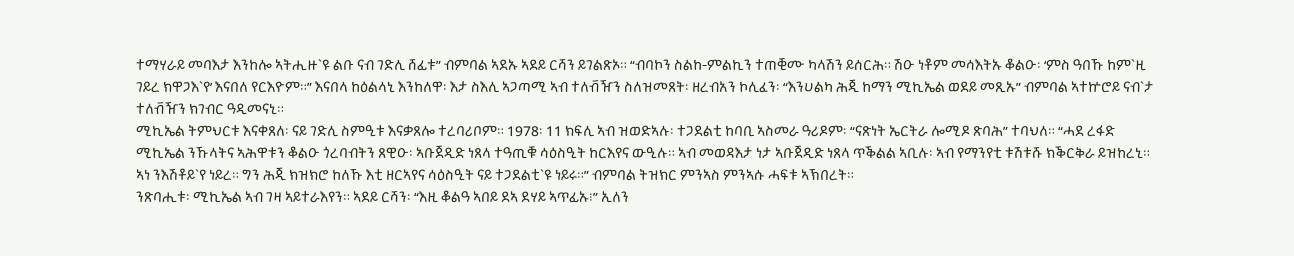ተማሃራይ መባእታ እንከሎ ኣትሒዙ`ዩ ልቡ ናብ ገድሊ ሸፊቱ” ብምባል ኣደኡ ኣደይ ርሻን ይገልጽኦ። “ብባኮን ስልከ-ምልኪን ተጠቒሙ ካላሽን ይሰርሕ። ሽዑ ነቶም መሳእትኡ ቆልዑ፡ ‘ምስ ዓበኹ ከም`ዚ ገይረ ክዋጋእ`የ’ እናበለ የርእዮም።” እናበላ ከዕልላኒ እንከለዋ፡ እታ ስእሊ ኣጋጣሚ ኣብ ተለቭዥን ስለዝመጸት፡ ዘረብአን ኮሊፈን፡ “እንሀልካ ሕጂ ከማን ሚኪኤል ወደይ መጺኡ” ብምባል ኣተኵሮይ ናብ`ታ ተለቭዥን ክገብር ዓዲመናኒ።
ሚኪኤል ትምህርቱ እናቀጸለ፡ ናይ ገድሊ ስምዒቱ እናቃጸሎ ተረባሪቦም። 1978፡ 11 ክፍሊ ኣብ ዝወድኣሉ፡ ተጋደልቲ ከባቢ ኣስመራ ዓሪዶም፡ “ናጽነት ኤርትራ ሎሚዶ ጽባሕ” ተባህለ። “ሓደ ረፋድ ሚኪኤል ንኹላትና ኣሕዋቱን ቆልዑ ጎረባብትን ጸዊዑ፡ ኣቡጀዲድ ነጸላ ተዓጢቑ ሳዕስዒት ከርእየና ውዒሉ። ኣብ መወዳእታ ነታ ኣቡጀዲድ ነጸላ ጥቕልል ኣቢሉ፡ ኣብ የማንየቲ ቱሽቱሹ ክቕርቅራ ይዝከረኒ። ኣነ ንእሽቶይ`የ ነይረ። ግን ሕጂ ክዝክሮ ከለኹ እቲ ዘርኣየና ሳዕስዒት ናይ ተጋደልቲ`ዩ ነይሩ።” ብምባል ትዝክር ምንኣስ ምንኣሱ ሓፍቱ ኣኽበረት።
ንጽባሒቱ፡ ሚኪኤል ኣብ ገዛ ኣይተራእየን። ኣደይ ርሻን፡ “እዚ ቆልዓ ኣበይ ደኣ ደሃይ ኣጥፊኡ፧” ኢለን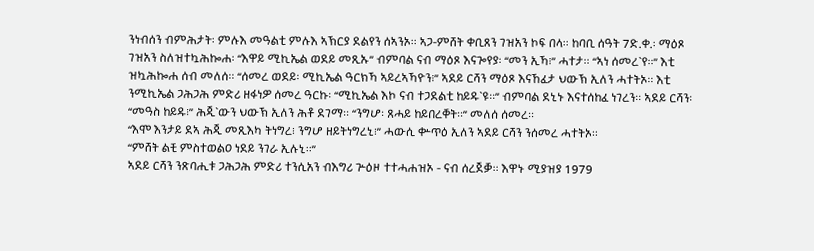ንነብሰን ብምሕታት፡ ምሉእ መዓልቲ ምሉእ ኣኽርያ ደልየን ሰኣንኦ። ኣጋ-ምሸት ቀቢጸን ገዝአን ኮፍ በላ። ከባቢ ሰዓት 7ድ.ቀ.፡ ማዕጾ ገዝአን ስለዝተኳሕኰሐ፡ “እዋይ ሚኪኤል ወደይ መጺኡ” ብምባል ናብ ማዕጾ እናጐየያ፡ “መን ኢኻ፧” ሓተታ። “ኣነ ሰመረ`የ።” እቲ ዝኳሕኰሐ ሰብ መለሰ። “ሰመረ ወደይ፡ ሚኪኤል ዓርክኻ ኣይረኣኻዮን፧” ኣደይ ርሻን ማዕጾ እናኸፈታ ህውኽ ኢለን ሓተትኦ። እቲ ንሚኪኤል ጋሕጋሕ ምድሪ ዘፋነዎ ሰመረ ዓርኩ፡ “ሚኪኤል እኮ ናብ ተጋደልቲ ከይዱ`ዩ።” ብምባል ደኒኑ እናተሰከፈ ነገረን። ኣደይ ርሻን፡ “መዓስ ከይዱ፧” ሕጂ`ውን ህውኽ ኢለን ሕቶ ደገማ። “ንግሆ፡ ጸሓይ ከይበረቐት።” መለሰ ሰመረ።
“እሞ እንታይ ደኣ ሕጂ መጺእካ ትነግረ፧ ንግሆ ዘይትነግረኒ፧” ሓውሲ ቍጥዕ ኢለን ኣደይ ርሻን ንሰመረ ሓተትኦ።
“ምሸት ልቺ ምስተወልዐ ነደይ ንገራ ኢሉኒ።”
ኣደይ ርሻን ንጽባሒቱ ጋሕጋሕ ምድሪ ተንሲአን ብእግሪ ጕዕዞ ተተሓሐዝኦ - ናብ ሰረጀቓ። እዋኑ ሚያዝያ 1979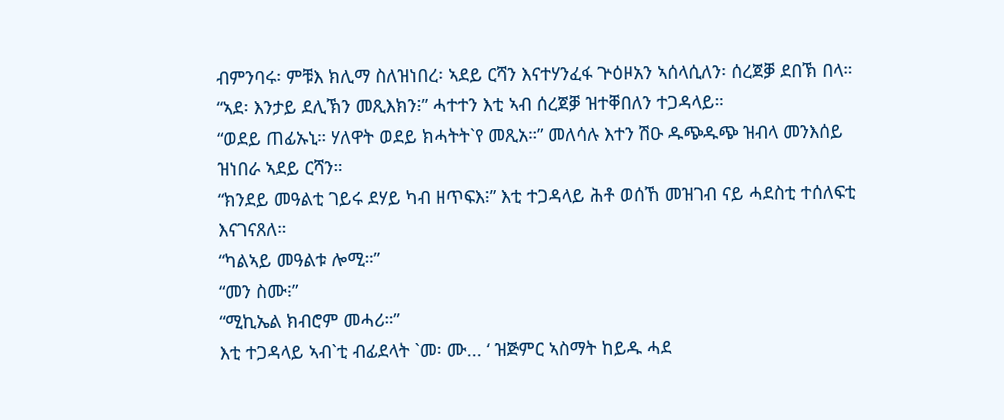ብምንባሩ፡ ምቹእ ክሊማ ስለዝነበረ፡ ኣደይ ርሻን እናተሃንፈፋ ጕዕዞአን ኣሰላሲለን፡ ሰረጀቓ ደበኽ በላ።
“ኣደ፡ እንታይ ደሊኽን መጺእክን፧” ሓተተን እቲ ኣብ ሰረጀቓ ዝተቐበለን ተጋዳላይ።
“ወደይ ጠፊኡኒ። ሃለዋት ወደይ ክሓትት`የ መጺአ።” መለሳሉ እተን ሽዑ ዱጭዱጭ ዝብላ መንእሰይ ዝነበራ ኣደይ ርሻን።
“ክንደይ መዓልቲ ገይሩ ደሃይ ካብ ዘጥፍእ፧” እቲ ተጋዳላይ ሕቶ ወሰኸ መዝገብ ናይ ሓደስቲ ተሰለፍቲ እናገናጸለ።
“ካልኣይ መዓልቱ ሎሚ።”
“መን ስሙ፧”
“ሚኪኤል ክብሮም መሓሪ።”
እቲ ተጋዳላይ ኣብ`ቲ ብፊደላት `መ፡ ሙ... ‘ ዝጅምር ኣስማት ከይዱ ሓደ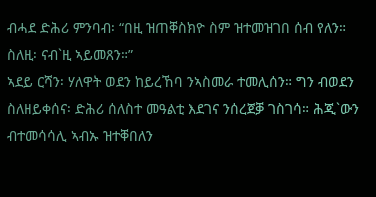ብሓደ ድሕሪ ምንባብ፡ “በዚ ዝጠቐስክዮ ስም ዝተመዝገበ ሰብ የለን። ስለዚ፡ ናብ`ዚ ኣይመጸን።”
ኣደይ ርሻን፡ ሃለዋት ወደን ከይረኸባ ንኣስመራ ተመሊሰን። ግን ብወደን ስለዘይቀሰና፡ ድሕሪ ሰለስተ መዓልቲ እደገና ንሰረጀቓ ገስገሳ። ሕጂ`ውን ብተመሳሳሊ ኣብኡ ዝተቐበለን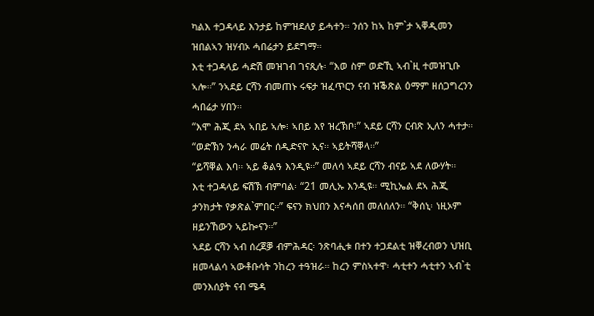ካልእ ተጋዳላይ እንታይ ከምዝደለያ ይሓተን። ንሰን ከኣ ከም`ታ ኣቐዲመን ዝበልኣን ዝሃብኦ ሓበሬታን ይደግማ።
እቲ ተጋዳላይ ሓድሽ መዝገብ ገናጺሉ፡ “እወ ስም ወድኺ ኣብ`ዚ ተመዝጊቡ ኣሎ።” ንኣደይ ርሻን ብመጠኑ ሩፍታ ዝፈጥርን ናብ ዝቕጽል ዕማም ዘሰጋግረንን ሓበሬታ ሃበን።
“እሞ ሕጂ ደኣ ኣበይ ኣሎ፧ ኣበይ እየ ዝረኽቦ፧” ኣደይ ርሻን ርብጽ ኢለን ሓተታ።
“ወድኽን ንሓራ መሬት ሰዲድናዮ ኢና። ኣይትሻቐላ።”
“ይሻቐል እባ። ኣይ ቆልዓ እንዲዩ።” መለሳ ኣደይ ርሻን ብናይ ኣደ ለውሃት።
እቲ ተጋዳላይ ፍሽኽ ብምባል፡ “21 መሊኡ እንዲዩ። ሚኪኤል ደኣ ሕጂ ታንክታት የቃጽል`ምበር።” ፍናን ክህበን እናሓሰበ መለሰለን። “ቅሰኒ፡ ነዚኦም ዘይንኸውን ኣይኰናን።”
ኣደይ ርሻን ኣብ ሰረጀቓ ብምሕዳር፡ ንጽባሒቱ በተን ተጋደልቲ ዝቐረብወን ህዝቢ ዘመላልሳ ኣውቶቡሳት ንከረን ተዓዝራ። ከረን ምስኣተዋ፡ ሓቲተን ሓቲተን ኣብ`ቲ መንእሰያት ናብ ሜዳ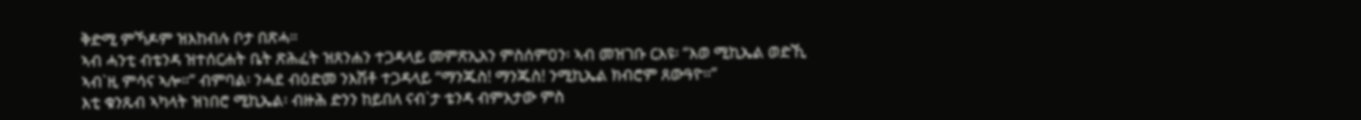ቅድሚ ምኻዶም ዝእከብሉ ቦታ በጽሓ።
ኣብ ሓንቲ ብቴንዳ ዝተሰርሐት ቤት ጽሕፈት ዝጸንሐን ተጋዳላይ መምጽኢአን ምስሰምዐን፡ ኣብ መዝገቡ ርእዩ፡ “እወ ሚኪኤል ወድኺ ኣብ`ዚ ምሳና ኣሎ።” ብምባል፡ ንሓደ ብዕድመ ንእሽቶ ተጋዳላይ “ማንጁስ! ማንጁስ! ንሚኪኤል ክብሮም ጸውዓዮ።”
እቲ ቁንጹብ ኣካላት ዝነበሮ ሚኪኤል፡ ብዙሕ ድንን ከይበለ ናብ`ታ ቴንዳ ብምእታው ምስ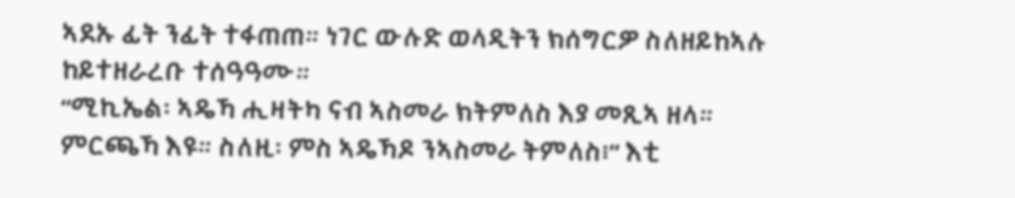ኣደኡ ፊት ንፊት ተፋጠጠ። ነገር ውሉድ ወላዲትን ክሰግርዎ ስለዘይከኣሉ ከይተዘራረቡ ተሰዓዓሙ።
“ሚኪኤል፡ ኣዴኻ ሒዛትካ ናብ ኣስመራ ክትምለስ እያ መጺኣ ዘላ። ምርጫኻ እዩ። ስለዚ፡ ምስ ኣዴኻዶ ንኣስመራ ትምለስ፧” እቲ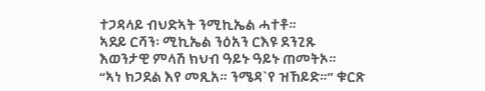ተጋዳላይ ብህድኣት ንሚኪኤል ሓተቶ።
ኣደይ ርሻን፡ ሚኪኤል ንዕአን ርእዩ ደንጊጹ እወንታዊ ምላሽ ክህብ ዓይኑ ዓይኑ ጠመትኦ።
“ኣነ ክጋደል እየ መጺአ። ንሜዳ`የ ዝኸይድ።” ቁርጽ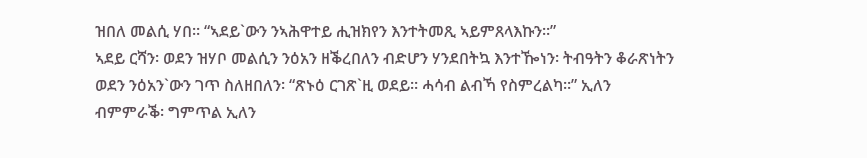ዝበለ መልሲ ሃበ። “ኣደይ`ውን ንኣሕዋተይ ሒዝክየን እንተትመጺ ኣይምጸላእኩን።”
ኣደይ ርሻን፡ ወደን ዝሃቦ መልሲን ንዕአን ዘቕረበለን ብድሆን ሃንደበትኳ እንተዀነን፡ ትብዓትን ቆራጽነትን ወደን ንዕአን`ውን ገጥ ስለዘበለን፡ “ጽኑዕ ርገጽ`ዚ ወደይ። ሓሳብ ልብኻ የስምረልካ።” ኢለን ብምምራቕ፡ ግምጥል ኢለን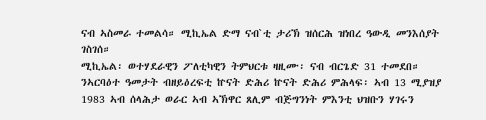ናብ ኣስመራ ተመልሳ። ሚኪኤል ድማ ናብ`ቲ ታሪኽ ዝሰርሕ ዝነበረ ዓውዲ መንእሰያት ገስገሰ።
ሚኪኤል፡ ወተሃደራዊን ፖለቲካዊን ትምህርቱ ዛዚሙ፡ ናብ ብርጌድ 31 ተመደበ። ንኣርባዕተ ዓመታት ብዘይዕረፍቲ ኵናት ድሕሪ ኵናት ድሕሪ ምሕላፍ፡ ኣብ 13 ሚያዝያ 1983 ኣብ ሰላሕታ ወራር ኣብ ኣኽዋር ጸሊም ብጅግንነት ምእንቲ ህዝቡን ሃገሩን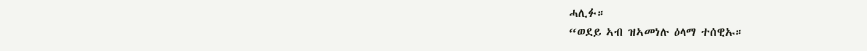ሓሊፉ።
“ወደይ ኣብ ዝኣመነሉ ዕላማ ተሰዊኡ።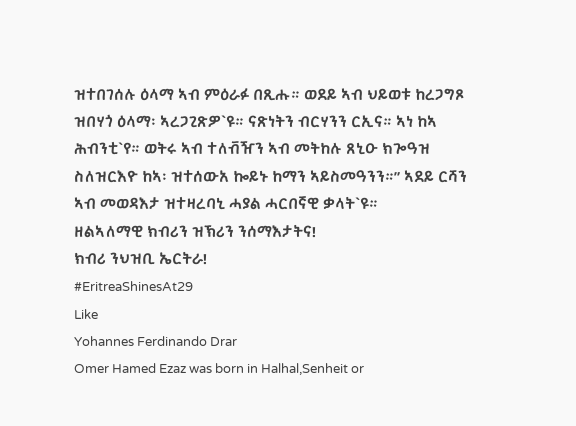ዝተበገሰሉ ዕላማ ኣብ ምዕራፉ በጺሑ። ወደይ ኣብ ህይወቱ ከረጋግጾ ዝበሃጎ ዕላማ፡ ኣረጋጊጽዎ`ዩ። ናጽነትን ብርሃንን ርኢና። ኣነ ከኣ ሕብንቲ`የ። ወትሩ ኣብ ተለቭዥን ኣብ መትከሉ ጸኒዑ ክጐዓዝ ስለዝርእዮ ከኣ፡ ዝተሰውአ ኰይኑ ከማን ኣይስመዓንን።” ኣደይ ርሻን ኣብ መወዳእታ ዝተዛረባኒ ሓያል ሓርበኛዊ ቃላት`ዩ።
ዘልኣለማዊ ክብሪን ዝኽሪን ንሰማእታትና!
ክብሪ ንህዝቢ ኤርትራ!
#EritreaShinesAt29
Like
Yohannes Ferdinando Drar
Omer Hamed Ezaz was born in Halhal,Senheit or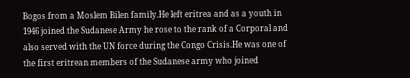Bogos from a Moslem Bilen family.He left eritrea and as a youth in 1946 joined the Sudanese Army he rose to the rank of a Corporal and also served with the UN force during the Congo Crisis.He was one of the first eritrean members of the Sudanese army who joined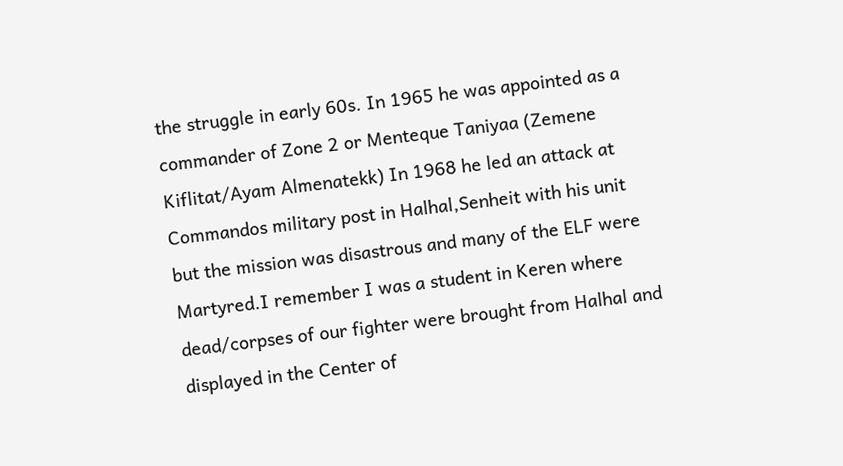the struggle in early 60s. In 1965 he was appointed as a commander of Zone 2 or Menteque Taniyaa (Zemene Kiflitat/Ayam Almenatekk) In 1968 he led an attack at Commandos military post in Halhal,Senheit with his unit but the mission was disastrous and many of the ELF were Martyred.I remember I was a student in Keren where dead/corpses of our fighter were brought from Halhal and displayed in the Center of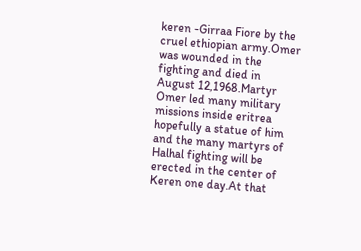keren -Girraa Fiore by the cruel ethiopian army.Omer was wounded in the fighting and died in August 12,1968.Martyr Omer led many military missions inside eritrea hopefully a statue of him and the many martyrs of Halhal fighting will be erected in the center of Keren one day.At that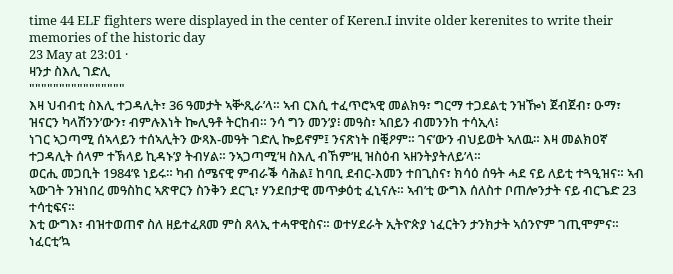time 44 ELF fighters were displayed in the center of Keren.I invite older kerenites to write their memories of the historic day
23 May at 23:01 ·
ዛንታ ስእሊ ገድሊ
""""""""""""""""
እዛ ህብብቲ ስእሊ ተጋዳሊት፣ 36 ዓመታት ኣቝጺራ’ላ። ኣብ ርእሲ ተፈጥሮኣዊ መልክዓ፣ ግርማ ተጋደልቲ ንዝዀነ ጀብጀብ፣ ዑማ፣ ዝናርን ካላሽንን’ውን፣ ብምሉእነት ኰሊዓቶ ትርከብ። ንሳ ግን መን’ያ፧ መዓስ፣ ኣበይን ብመንንከ ተሳኢላ፧
ነገር ኣጋጣሚ ሰኣላይን ተሰኣሊትን ውጻእ-መዓት ገድሊ ኰይኖም፤ ንናጽነት በቒዖም። ገና’ውን ብህይወት ኣለዉ። እዛ መልክዐኛ ተጋዳሊት ሰላም ተኽላይ ኪዳኑ’ያ ትብሃል። ንኣጋጣሚ’ዛ ስእሊ ብኸም’ዚ ዝስዕብ ኣዘንትያትለይ’ላ።
ወርሒ መጋቢት 1984’ዩ ነይሩ። ካብ ሰሜናዊ ምብራቕ ሳሕል፤ ከባቢ ደብር-እመን ተበጊስና፣ ክሳዕ ሰዓት ሓደ ናይ ለይቲ ተጓዒዝና። ኣብ ኣውገት ንዝነበረ መዓስከር ኣጽዋርን ስንቅን ደርጊ፣ ሃንደበታዊ መጥቃዕቲ ፈኒናሉ። ኣብ’ቲ ውግእ ሰለስተ ቦጠሎንታት ናይ ብርጌድ 23 ተሳቲፍና።
እቲ ውግእ፣ ብዝተወጠኖ ስለ ዘይተፈጸመ ምስ ጸላኢ ተሓዋዊስና። ወተሃደራት ኢትዮጵያ ነፈርትን ታንክታት ኣሰንዮም ገጢሞምና። ነፈርቲ’ኳ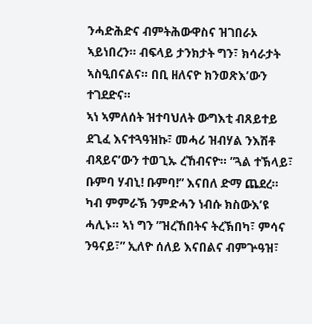ንሓድሕድና ብምትሕውዋስና ዝገበራኦ ኣይነበረን። ብፍላይ ታንክታት ግን፣ ክሳራታት ኣስዒበናልና። በቢ ዘለናዮ ክንወጽእ’ውን ተገደድና።
ኣነ ኣምለሰት ዝተባህለት ውግእቲ ብጸይተይ ደጊፈ እናተጓዓዝኩ፣ መሓሪ ዝብሃል ንእሽቶ ብጻይና’ውን ተወጊኡ ረኸብናዮ። ”ጓል ተኽላይ፣ ቡምባ ሃብኒ! ቡምባ!” እናበለ ድማ ጨደረ። ካብ ምምራኽ ንምድሓን ነብሱ ክስውእ’ዩ ሓሊኑ። ኣነ ግን ”ዝረኸበትና ትረኽበካ፣ ምሳና ንዓናይ፣” ኢለዮ ሰለይ እናበልና ብምጕዓዝ፣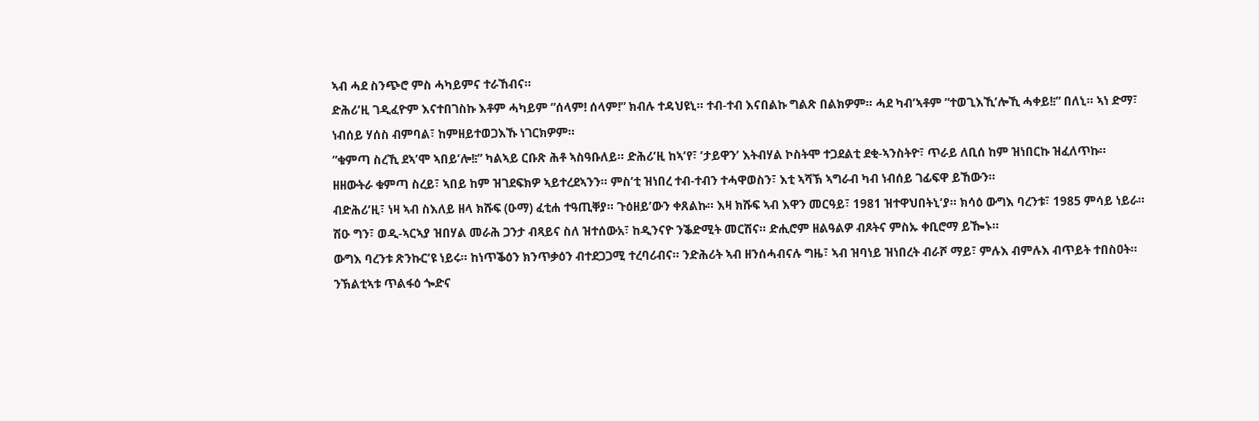ኣብ ሓደ ስንጭሮ ምስ ሓካይምና ተራኸብና።
ድሕሪ’ዚ ገዲፈዮም እናተበገስኩ እቶም ሓካይም ”ሰላም! ሰላም!” ክብሉ ተዳህዩኒ። ተብ-ተብ እናበልኩ ግልጽ በልክዎም። ሓደ ካብ’ኣቶም ”ተወጊእኺ’ሎኺ ሓቀይ!፧” በለኒ። ኣነ ድማ፣ ነብሰይ ሃሰስ ብምባል፣ ከምዘይተወጋእኹ ነገርክዎም።
”ቁምጣ ስረኺ ደኣ’ሞ ኣበይ’ሎ!፧” ካልኣይ ርቡጽ ሕቶ ኣስዓቡለይ። ድሕሪ’ዚ ከኣ’የ፣ ’ታይዋን’ እትብሃል ኮስትሞ ተጋደልቲ ደቂ-ኣንስትዮ፣ ጥራይ ለቢሰ ከም ዝነበርኩ ዝፈለጥኩ። ዘዘውትራ ቁምጣ ስረይ፣ ኣበይ ከም ዝገደፍክዎ ኣይተረደኣንን። ምስ’ቲ ዝነበረ ተብ-ተብን ተሓዋወስን፣ እቲ ኣሻኽ ኣግራብ ካብ ነብሰይ ገፊፍዋ ይኸውን።
ብድሕሪ’ዚ፣ ነዛ ኣብ ስእለይ ዘላ ክሹፍ (ዑማ) ፈቲሐ ተዓጢቐያ። ጉዕዘይ’ውን ቀጸልኩ። እዛ ክሹፍ ኣብ እዋን መርዓይ፣ 1981 ዝተዋህበትኒ’ያ። ክሳዕ ውግእ ባረንቱ፣ 1985 ምሳይ ነይራ። ሽዑ ግን፣ ወዲ-ኣርኣያ ዝበሃል መራሕ ጋንታ ብጻይና ስለ ዝተሰውአ፣ ከዲንናዮ ንቕድሚት መርሽና። ድሒሮም ዘልዓልዎ ብጾትና ምስኡ ቀቢሮማ ይዀኑ።
ውግእ ባረንቱ ጽንኩር’ዩ ነይሩ። ከነጥቕዕን ክንጥቃዕን ብተደጋጋሚ ተረባሪብና። ንድሕሪት ኣብ ዘንሰሓብናሉ ግዜ፣ ኣብ ዝባነይ ዝነበረት ብራሾ ማይ፣ ምሉእ ብምሉእ ብጥይት ተበስዐት። ንኽልቲኣቱ ጥልፋዕ ጐድና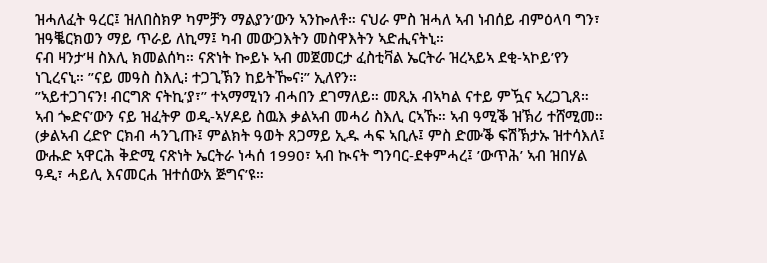ዝሓለፈት ዓረር፤ ዝለበስክዎ ካምቻን ማልያን’ውን ኣንኰለቶ። ናህራ ምስ ዝሓለ ኣብ ነብሰይ ብምዕላባ ግን፣ ዝዓቘርክወን ማይ ጥራይ ለኪማ፤ ካብ መውጋእትን መስዋእትን ኣድሒናትኒ።
ናብ ዛንታ’ዛ ስእሊ ክመልሰካ። ናጽነት ኰይኑ ኣብ መጀመርታ ፈስቲቫል ኤርትራ ዝረኣይኣ ደቂ-ኣኮይ’የን ነጊረናኒ። ”ናይ መዓስ ስእሊ፧ ተጋጊኽን ከይትዀና፧” ኢለየን።
”ኣይተጋገናን! ብርግጽ ናትኪ’ያ፣” ተኣማሚነን ብሓበን ደገማለይ። መጺአ ብኣካል ናተይ ምዃና ኣረጋጊጸ። ኣብ ጐድና’ውን ናይ ዝፈትዎ ወዲ-ኣሃዶይ ስዉእ ቃልኣብ መሓሪ ስእሊ ርኣኹ። ኣብ ዓሚቕ ዝኽሪ ተሸሚመ።
(ቃልኣብ ረድዮ ርክብ ሓንጊጡ፤ ምልክት ዓወት ጸጋማይ ኢዱ ሓፍ ኣቢሉ፤ ምስ ድሙቕ ፍሽኽታኡ ዝተሳእለ፤ ውሑድ ኣዋርሕ ቅድሚ ናጽነት ኤርትራ ነሓሰ 1990፣ ኣብ ኲናት ግንባር-ደቀምሓረ፤ ’ውጥሕ’ ኣብ ዝበሃል ዓዲ፣ ሓይሊ እናመርሐ ዝተሰውአ ጅግና’ዩ።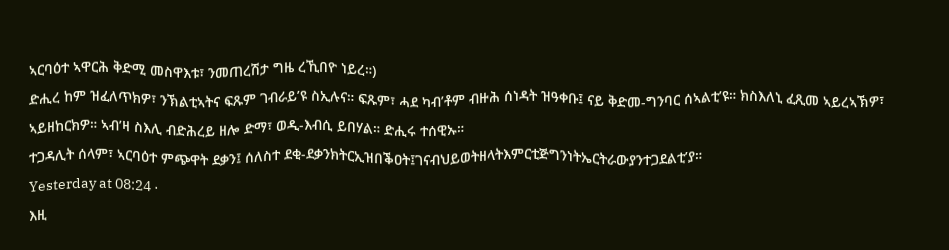ኣርባዕተ ኣዋርሕ ቅድሚ መስዋእቱ፣ ንመጠረሽታ ግዜ ረኺበዮ ነይረ።)
ድሒረ ከም ዝፈለጥክዎ፣ ንኽልቲኣትና ፍጹም ገብራይ’ዩ ስኢሉና። ፍጹም፣ ሓደ ካብ’ቶም ብዙሕ ሰነዳት ዝዓቀቡ፤ ናይ ቅድመ-ግንባር ሰኣልቲ’ዩ። ክስእለኒ ፈጺመ ኣይረኣኽዎ፣ ኣይዘከርክዎ። ኣብ’ዛ ስእሊ ብድሕረይ ዘሎ ድማ፣ ወዲ-እብሲ ይበሃል። ድሒሩ ተሰዊኡ።
ተጋዳሊት ሰላም፣ ኣርባዕተ ምጭዋት ደቃን፤ ሰለስተ ደቂ-ደቃንክትርኢዝበቕዐት፤ገናብህይወትዘላትእምርቲጅግንነትኤርትራውያንተጋደልቲ’ያ።
Yesterday at 08:24 ·
እዚ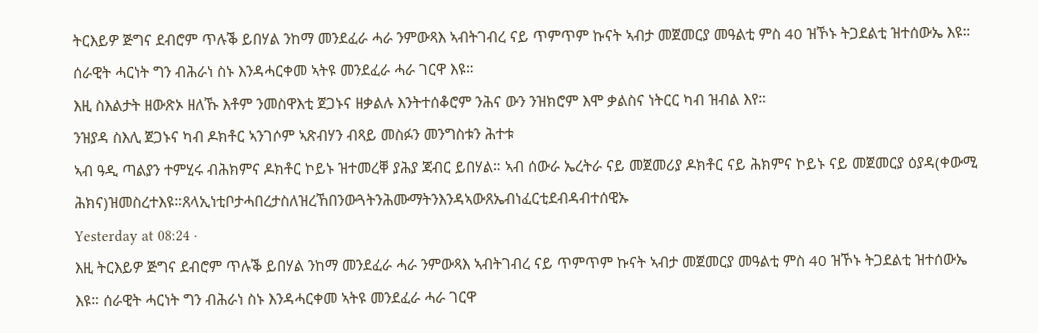ትርእይዎ ጅግና ደብሮም ጥሉቕ ይበሃል ንከማ መንደፈራ ሓራ ንምውጻእ ኣብትገብረ ናይ ጥምጥም ኩናት ኣብታ መጀመርያ መዓልቲ ምስ 40 ዝኾኑ ትጋደልቲ ዝተሰውኤ እዩ። ሰራዊት ሓርነት ግን ብሕራነ ስኑ እንዳሓርቀመ ኣትዩ መንደፈራ ሓራ ገርዋ እዩ።
እዚ ስእልታት ዘውጽኦ ዘለኹ እቶም ንመስዋእቲ ጀጋኑና ዘቃልሉ እንትተሰቆሮም ንሕና ውን ንዝክሮም እሞ ቃልስና ነትርር ካብ ዝብል እየ።
ንዝያዳ ስእሊ ጀጋኑና ካብ ዶክቶር ኣንገሶም ኣጽብሃን ብጻይ መስፉን መንግስቱን ሕተቱ
ኣብ ዓዲ ጣልያን ተምሂሩ ብሕክምና ዶክቶር ኮይኑ ዝተመረቐ ያሕያ ጃብር ይበሃል። ኣብ ሰውራ ኤረትራ ናይ መጀመሪያ ዶክቶር ናይ ሕክምና ኮይኑ ናይ መጀመርያ ዕያዳ(ቀውሚ ሕክና)ዝመስረተእዩ።ጸላኢነቲቦታሓበረታስለዝረኸበንውጓትንሕሙማትንእንዳኣውጸኤብነፈርቲደብዳብተሰዊኡ
Yesterday at 08:24 ·
እዚ ትርእይዎ ጅግና ደብሮም ጥሉቕ ይበሃል ንከማ መንደፈራ ሓራ ንምውጻእ ኣብትገብረ ናይ ጥምጥም ኩናት ኣብታ መጀመርያ መዓልቲ ምስ 40 ዝኾኑ ትጋደልቲ ዝተሰውኤ እዩ። ሰራዊት ሓርነት ግን ብሕራነ ስኑ እንዳሓርቀመ ኣትዩ መንደፈራ ሓራ ገርዋ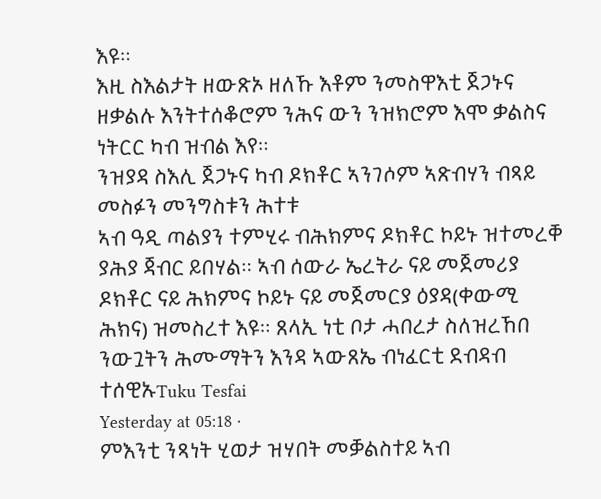እዩ።
እዚ ስእልታት ዘውጽኦ ዘለኹ እቶም ንመስዋእቲ ጀጋኑና ዘቃልሉ እንትተሰቆሮም ንሕና ውን ንዝክሮም እሞ ቃልስና ነትርር ካብ ዝብል እየ።
ንዝያዳ ስእሊ ጀጋኑና ካብ ዶክቶር ኣንገሶም ኣጽብሃን ብጻይ መስፉን መንግስቱን ሕተቱ
ኣብ ዓዲ ጣልያን ተምሂሩ ብሕክምና ዶክቶር ኮይኑ ዝተመረቐ ያሕያ ጃብር ይበሃል። ኣብ ሰውራ ኤረትራ ናይ መጀመሪያ ዶክቶር ናይ ሕክምና ኮይኑ ናይ መጀመርያ ዕያዳ(ቀውሚ ሕክና) ዝመስረተ እዩ። ጸላኢ ነቲ ቦታ ሓበረታ ስለዝረኸበ ንውጓትን ሕሙማትን እንዳ ኣውጸኤ ብነፈርቲ ደብዳብ ተሰዊኡTuku Tesfai
Yesterday at 05:18 ·
ምእንቲ ንጻነት ሂወታ ዝሃበት መቓልስተይ ኣብ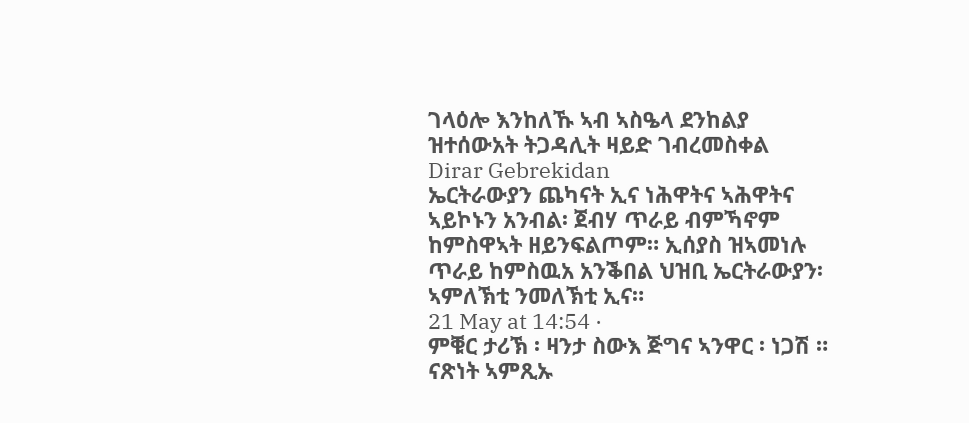ገላዕሎ እንከለኹ ኣብ ኣስዔላ ደንከልያ ዝተሰውአት ትጋዳሊት ዛይድ ገብረመስቀል
Dirar Gebrekidan
ኤርትራውያን ጨካናት ኢና ነሕዋትና ኣሕዋትና ኣይኮኑን አንብል፡ ጀብሃ ጥራይ ብምኻኖም ከምስዋኣት ዘይንፍልጦም። ኢሰያስ ዝኣመነሉ ጥራይ ከምስዉአ አንቕበል ህዝቢ ኤርትራውያን፡ ኣምለኽቲ ንመለኽቲ ኢና።
21 May at 14:54 ·
ምቑር ታሪኽ ፡ ዛንታ ስውእ ጅግና ኣንዋር ፡ ነጋሽ ።
ናጽነት ኣምጺኡ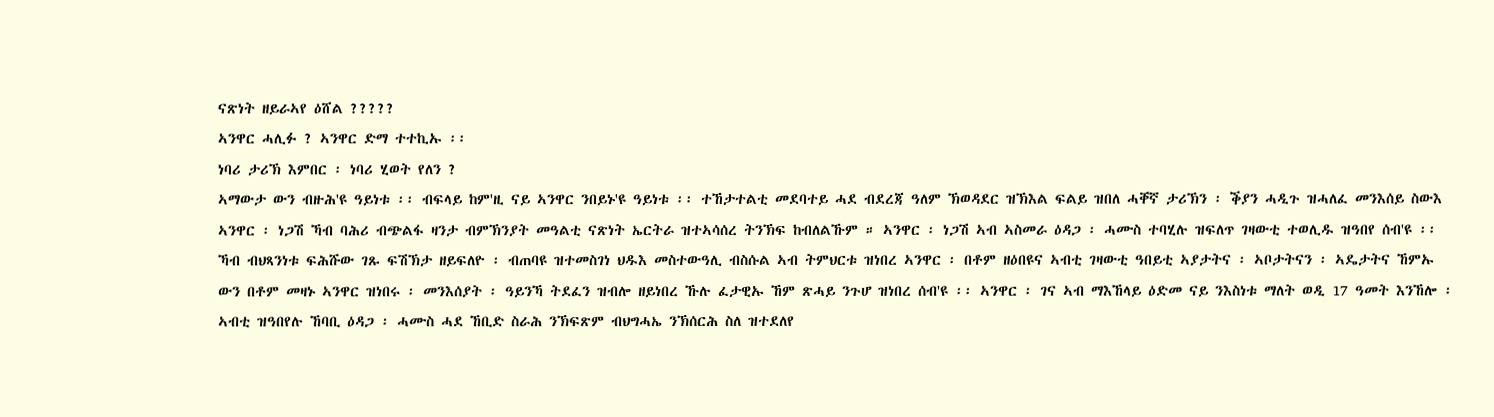ናጽነት ዘይራኣየ ዕሸል ?????
ኣንዋር ሓሊፉ ? ኣንዋር ድማ ተተኪኡ ፡፡
ነባሪ ታሪኽ እምበር ፡ ነባሪ ሂወት የለን ?
ኣማውታ ውን ብዙሕ'ዩ ዓይነቱ ፡፡ ብፍላይ ከም'ዚ ናይ ኣንዋር ንበይኑ'ዩ ዓይነቱ ፡፡ ተኸታተልቲ መደባተይ ሓደ ብደረጃ ዓለም ኽወዳደር ዝኽእል ፍልይ ዝበለ ሓቐኛ ታሪኽን ፡ ቕያን ሓዲጉ ዝሓለፈ መንእሰይ ስውእ ኣንዋር ፡ ነጋሽ ኻብ ባሕሪ ብጭልፋ ዛንታ ብምኽንያት መዓልቲ ናጽነት ኤርትራ ዝተኣሳሰረ ትንኽፍ ከብለልኹም ። ኣንዋር ፡ ነጋሽ ኣብ ኣስመራ ዕዳጋ ፡ ሓሙስ ተባሂሉ ዝፍለጥ ገዛውቲ ተወሊዱ ዝዓበየ ሰብ'ዩ ፡፡ ኻብ ብህጻንነቱ ፍሕሹው ገጹ ፍሽኽታ ዘይፍለዮ ፡ ብጠባዩ ዝተመስገነ ህዱእ መስተውዓሊ ብስሱል ኣብ ትምህርቱ ዝነበረ ኣንዋር ፡ በቶም ዘዕበዩና ኣብቲ ገዛውቲ ዓበይቲ ኣያታትና ፡ ኣቦታትናን ፡ ኣዴታትና ኸምኡ ውን በቶም መዛኑ ኣንዋር ዝነበሩ ፡ መንእሰያት ፡ ዓይንኻ ትደፈን ዝብሎ ዘይነበረ ኹሉ ፈታዊኡ ኸም ጽሓይ ንጉሆ ዝነበረ ሰብ'ዩ ፡፡ ኣንዋር ፡ ገና ኣብ ማእኸላይ ዕድመ ናይ ንእስነቱ ማለት ወዲ 17 ዓመት እንኸሎ ፡ ኣብቲ ዝዓበየሉ ኸባቢ ዕዳጋ ፡ ሓሙስ ሓደ ኸቢድ ስራሕ ንኽፍጽም ብህግሓኤ ንኽሰርሕ ስለ ዝተደለየ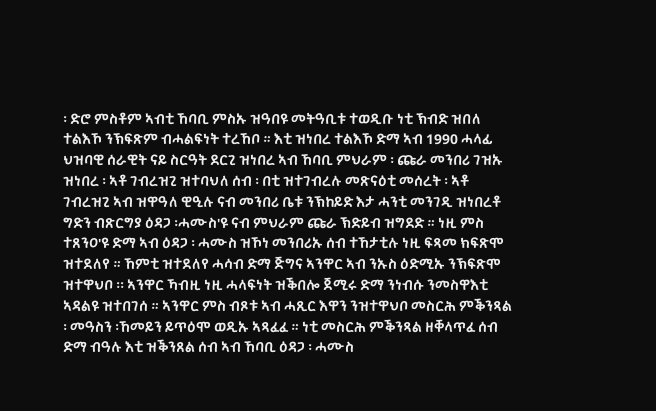፡ ድሮ ምስቶም ኣብቲ ኸባቢ ምስኡ ዝዓበዩ መትዓቢቱ ተወዲቡ ነቲ ኽብድ ዝበለ ተልእኾ ንኽፍጽም ብሓልፍነት ተረኸቦ ። እቲ ዝነበረ ተልእኾ ድማ ኣብ 1990 ሓላፊ ህዝባዊ ሰራዊት ናይ ስርዓት ደርጊ ዝነበረ ኣብ ኸባቢ ምህራም ፡ ጩራ መንበሪ ገዝኡ ዝነበረ ፡ ኣቶ ገብረዝጊ ዝተባህለ ሰብ ፡ በቲ ዝተገብረሉ መጽናዕቲ መሰረት ፡ ኣቶ ገብረዝጊ ኣብ ዝዋዓለ ዊዒሉ ናብ መንበሪ ቤቱ ንኽከይድ እታ ሓንቲ መንገዲ ዝነበረቶ ግድን ብጽርግያ ዕዳጋ ፡ሓሙስ'ዩ ናብ ምህራም ጩራ ኽድይብ ዝግደድ ። ነዚ ምስ ተጸንዐ'ዩ ድማ ኣብ ዕዳጋ ፡ ሓሙስ ዝኾነ መንበሪኡ ሰብ ተኸታቲሉ ነዚ ፍጻመ ክፍጽሞ ዝተደለየ ። ኸምቲ ዝተደለየ ሓሳብ ድማ ጅግና ኣንዋር ኣብ ንኡስ ዕድሚኡ ንኽፍጽሞ ዝተዋህቦ ፡፡ ኣንዋር ኻብዚ ነዚ ሓላፍነት ዝቕበሎ ጀሚሩ ድማ ንነብሱ ንመስዋእቲ ኣዳልዩ ዝተበገሰ ። ኣንዋር ምስ ብጾቱ ኣብ ሓጺር እዋን ንዝተዋህቦ መስርሕ ምቕንጻል ፡ መዓስን ፡ኸመይን ይጥዕሞ ወዲኡ ኣጻፈፈ ። ነቲ መስርሕ ምቕንጻል ዘቐላጥፈ ሰብ ድማ ብዓሉ እቲ ዝቕንጸል ሰብ ኣብ ኸባቢ ዕዳጋ ፡ ሓሙስ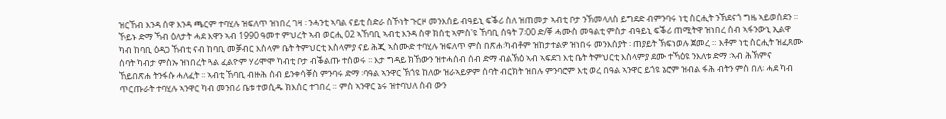ዝርኸብ እንዳ ሰዋ እንዳ ጫርም ተባሂሉ ዝፍለጥ ዝነበረ ገዛ ፡ ንሓንቲ ኣባል ናይቲ ስድራ ስኾነት ጉርዞ መንእሰይ ብዓይኒ ፍቕሪ ስለ ዝጠመታ ኣብቲ ቦታ ንኽመላለስ ይግደድ ብምንባሩ ነቲ ስርሒት ንኽደናጎ ግዜ ኣይወሰደን ። ኾይኑ ድማ ኻብ ዕለታት ሓደ እዋን ኣብ 1990 ዓመተ ምህረት ኣብ ወርሒ 02 ኣኸባቢ ኣብቲ እንዳ ስዋ ክሰቲ ኣምስ'ዩ ኸባቢ ሰዓት 7፡00 ድ/ቐ ሓሙስ መዓልቲ ምስታ ብዓይኒ ፍቕሪ ጠሚትዋ ዝነበረ ሰብ ኣፋንውኒ ኢልዋ ካብ ከባቢ ዕዳጋ ኸብቲ ናብ ከባቢ መቓብር እስላም ቤት ትምህርቲ እስላምያ ናይ ሕጂ ኣስሙድ ተባሂሉ ዝፍለጥ ምስ በጽሐ፡ካብቶም ዝከታተልዎ ዝነበሩ መንእሰያት ፡ ጠያይት ኽፍነወሉ ጀመረ ። እቶም ነቲ ስርሒት ዝፈጸሙ ሰባት ካብታ ምስኡ ዝነበረት ጓል ፈልዮም ሃሪሞሞ ካብቲ ቦታ ብቕልጡ ተሰወሩ ፡፡ እታ ግዳይ ክኸውን ዝተሓሰብ ሰብ ድማ ብልኽዕ ኣብ ኣፍደገ እቲ ቤት ትምህርቲ እስላምያ ደሙ ተኻዕዩ ንእለቱ ድማ ፡ኣብ ሕኽምና ኸይበጽሐ ትንፋሱ ሓለፈት ፡፡ ኣብቲ ኸባቢ ብዙሕ ሰብ ይንቀሳቐስ ምንባሩ ድማ ፡ባዓል ኣንዋር ኽጎዩ ከለው ዝራኣይዎም ሰባት ብርክት ዝበሉ ምንባሮም እቲ ወረ በዓል ኣንዋር ይጎዩ ኔሮም ዝብል ፋሕ ብትን ምስ በለ፡ ሓደ ካብ ጥርጡራት ተባሂሉ ኣንዋር ካብ መንበሪ ቤቱ ተወሲዱ ክእሰር ተገበረ ። ምስ ኣንዋር ኔሩ ዝተባህለ ሰብ ውን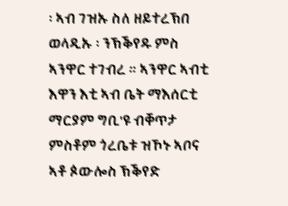፡ ኣብ ገዝኡ ስለ ዘይተረኽበ ወላዲኡ ፡ ንኽቕየዱ ምስ ኣንዋር ተገብረ ። ኣንዋር ኣብቲ እዋን እቲ ኣብ ቤት ማእሰርቲ ማርያም ግቢ'ዩ ብቐጥታ ምስቶም ጎረቤቱ ዝኾኑ ኣቦና ኣቶ ጶውሎስ ኽቕየድ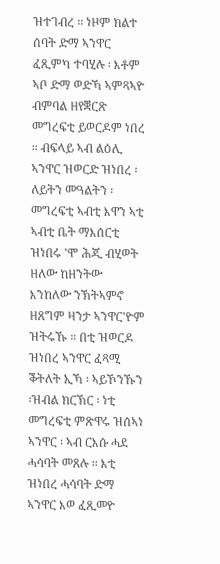ዝተገብረ ። ነዞም ክልተ ሰባት ድማ ኣንዋር ፈጺምካ ተባሂሉ ፡ እቶም ኣቦ ድማ ወድኻ ኣምጻኣዮ ብምባል ዘየቛርጽ መግረፍቲ ይወርዶም ነበረ ። ብፍላይ ኣብ ልዕሊ ኣንዋር ዝወርድ ዝነበረ ፡ ለይትን መዓልትን ፡ መግረፍቲ ኣብቲ እዋን ኣቲ ኣብቲ ቤት ማእሰርቲ ዝነበሩ 'ሞ ሕጂ ብሂወት ዘለው ከዘንትው እንከለው ንኽትኣምኖ ዘጸግም ዛንታ ኣንዋር'ዮም ዝትሩኹ ። በቲ ዝወርዶ ዝነበረ ኣንዋር ፈጻሚ ቕትለት ኢኻ ፡ ኣይኾንኹን ፡ዝብል ክርኽር ፡ ነቲ መግረፍቲ ምጽዋሩ ዝሰኣነ ኣንዋር ፡ ኣብ ርእሱ ሓደ ሓሳባት መጸሉ ፡፡ እቲ ዝነበረ ሓሳባት ድማ ኣንዋር እወ ፈጺመዮ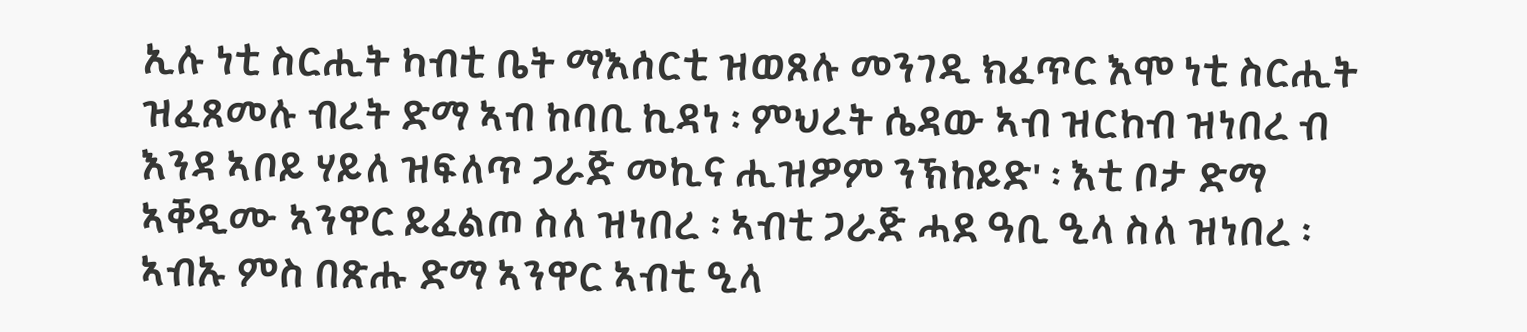ኢሉ ነቲ ስርሒት ካብቲ ቤት ማእሰርቲ ዝወጸሉ መንገዲ ክፈጥር እሞ ነቲ ስርሒት ዝፈጸመሉ ብረት ድማ ኣብ ከባቢ ኪዳነ ፡ ምህረት ሴዳው ኣብ ዝርከብ ዝነበረ ብ እንዳ ኣቦይ ሃይለ ዝፍለጥ ጋራጅ መኪና ሒዝዎም ንኽከይድ' ፡ እቲ ቦታ ድማ ኣቐዲሙ ኣንዋር ይፈልጦ ስለ ዝነበረ ፡ ኣብቲ ጋራጅ ሓደ ዓቢ ዒላ ስለ ዝነበረ ፡ ኣብኡ ምስ በጽሑ ድማ ኣንዋር ኣብቲ ዒላ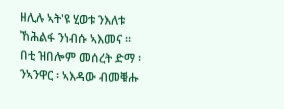ዘሊሉ ኣት'ዩ ሂወቱ ንእለቱ ኸሕልፋ ንነብሱ ኣእመና ። በቲ ዝበሎም መሰረት ድማ ፡ንኣንዋር ፡ ኣእዳው ብመቑሑ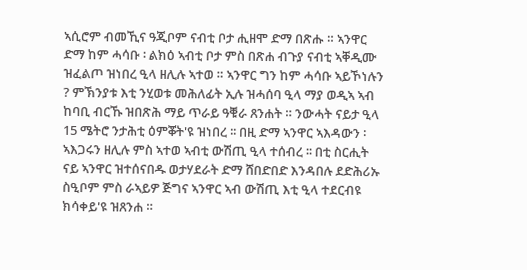ኣሲሮም ብመኺና ዓጂቦም ናብቲ ቦታ ሒዘሞ ድማ በጽሑ ። ኣንዋር ድማ ከም ሓሳቡ ፡ ልክዕ ኣብቲ ቦታ ምስ በጽሐ ብጉያ ናብቲ ኣቐዲሙ ዝፈልጦ ዝነበረ ዒላ ዘሊሉ ኣተወ ። ኣንዋር ግን ከም ሓሳቡ ኣይኾነሉን ? ምኽንያቱ እቲ ንሂወቱ መሕለፊት ኢሉ ዝሓሰባ ዒላ ማያ ወዲኣ ኣብ ከባቢ ብርኹ ዝበጽሕ ማይ ጥራይ ዓቑራ ጸንሐት ። ንውሓት ናይታ ዒላ 15 ሜትሮ ንታሕቲ ዕምቖት'ዩ ዝነበረ ፡፡ በዚ ድማ ኣንዋር ኣእዳውን ፡ ኣእጋሩን ዘሊሉ ምስ ኣተወ ኣብቲ ውሽጢ ዒላ ተሰብረ ፡፡ በቲ ስርሒት ናይ ኣንዋር ዝተሰናበዱ ወታሃደራት ድማ ሸበድበድ እንዳበሉ ደድሕሪኡ ስዒቦም ምስ ራኣይዎ ጅግና ኣንዋር ኣብ ውሽጢ እቲ ዒላ ተደርብዩ ክሳቀይ'ዩ ዝጸንሐ ።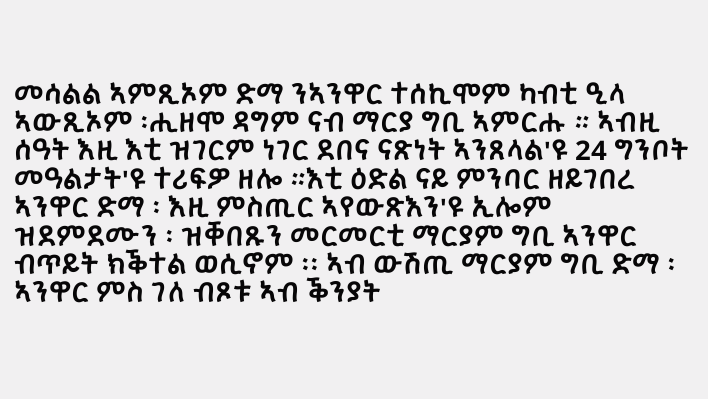መሳልል ኣምጺኦም ድማ ንኣንዋር ተሰኪሞም ካብቲ ዒላ ኣውጺኦም ፡ሒዘሞ ዳግም ናብ ማርያ ግቢ ኣምርሑ ። ኣብዚ ሰዓት እዚ እቲ ዝገርም ነገር ደበና ናጽነት ኣንጸላል'ዩ 24 ግንቦት መዓልታት'ዩ ተሪፍዎ ዘሎ ።እቲ ዕድል ናይ ምንባር ዘይገበረ ኣንዋር ድማ ፡ እዚ ምስጢር ኣየውጽእን'ዩ ኢሎም ዝደምደሙን ፡ ዝቐበጹን መርመርቲ ማርያም ግቢ ኣንዋር ብጥይት ክቕተል ወሲኖም ፡፡ ኣብ ውሽጢ ማርያም ግቢ ድማ ፡ ኣንዋር ምስ ገለ ብጾቱ ኣብ ቕንያት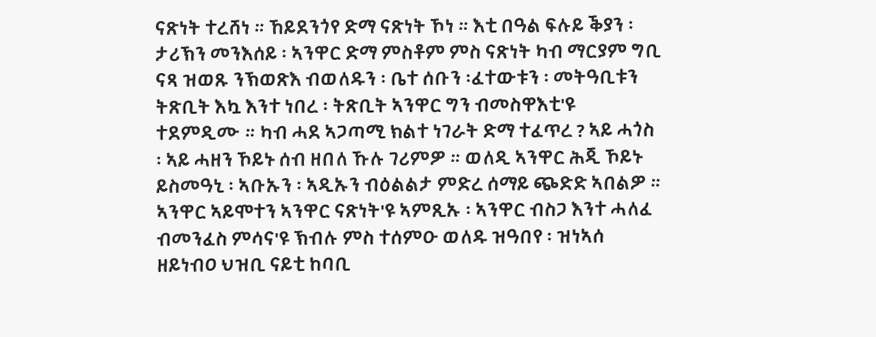ናጽነት ተረሸነ ። ኸይደንጎየ ድማ ናጽነት ኾነ ። እቲ በዓል ፍሉይ ቕያን ፡ ታሪኽን መንእሰይ ፡ ኣንዋር ድማ ምስቶም ምስ ናጽነት ካብ ማርያም ግቢ ናጻ ዝወጹ ንኽወጽእ ብወለዱን ፡ ቤተ ሰቡን ፡ፈተውቱን ፡ መትዓቢቱን ትጽቢት እኳ እንተ ነበረ ፡ ትጽቢት ኣንዋር ግን ብመስዋእቲ'ዩ ተደምዲሙ ። ካብ ሓደ ኣጋጣሚ ክልተ ነገራት ድማ ተፈጥረ ? ኣይ ሓጎስ ፡ ኣይ ሓዘን ኾይኑ ሰብ ዘበለ ኹሉ ገሪምዎ ። ወለዲ ኣንዋር ሕጂ ኾይኑ ይስመዓኒ ፡ ኣቡኡን ፡ ኣዲኡን ብዕልልታ ምድረ ሰማይ ጭድድ ኣበልዎ ። ኣንዋር ኣይሞተን ኣንዋር ናጽነት'ዩ ኣምጺኡ ፡ ኣንዋር ብስጋ እንተ ሓለፈ ብመንፈስ ምሳና'ዩ ኽብሉ ምስ ተሰምዑ ወለዱ ዝዓበየ ፡ ዝነኣሰ ዘይነብዐ ህዝቢ ናይቲ ከባቢ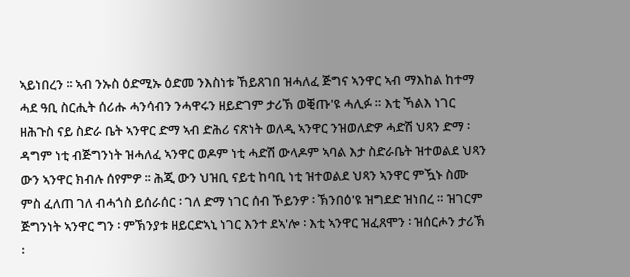ኣይነበረን ፡፡ ኣብ ንኡስ ዕድሚኡ ዕድመ ንእስነቱ ኸይጸገበ ዝሓለፈ ጅግና ኣንዋር ኣብ ማእከል ከተማ ሓደ ዓቢ ስርሒት ሰሪሑ ሓንሳብን ንሓዋሩን ዘይድገም ታሪኽ ወቒጡ'ዩ ሓሊፉ ። እቲ ኻልእ ነገር ዘሕጉስ ናይ ስድራ ቤት ኣንዋር ድማ ኣብ ድሕሪ ናጽነት ወለዲ ኣንዋር ንዝወለድዎ ሓድሽ ህጻን ድማ ፡ ዳግም ነቲ ብጅግንነት ዝሓለፈ ኣንዋር ወዶም ነቲ ሓድሽ ውላዶም ኣባል እታ ስድራቤት ዝተወልደ ህጻን ውን ኣንዋር ክብሉ ሰየምዎ ፡፡ ሕጂ ውን ህዝቢ ናይቲ ከባቢ ነቲ ዝተወልደ ህጻን ኣንዋር ምዃኑ ስሙ ምስ ፈለጠ ገለ ብሓጎስ ይሰራሰር ፡ ገለ ድማ ነገር ሰብ ኾይንዎ ፡ ኽንበዕ'ዩ ዝግደድ ዝነበረ ። ዝገርም ጅግንነት ኣንዋር ግን ፡ ምኽንያቱ ዘይርድኣኒ ነገር እንተ ደኣ'ሎ ፡ እቲ ኣንዋር ዝፈጸሞን ፡ ዝሰርሖን ታሪኽ ፡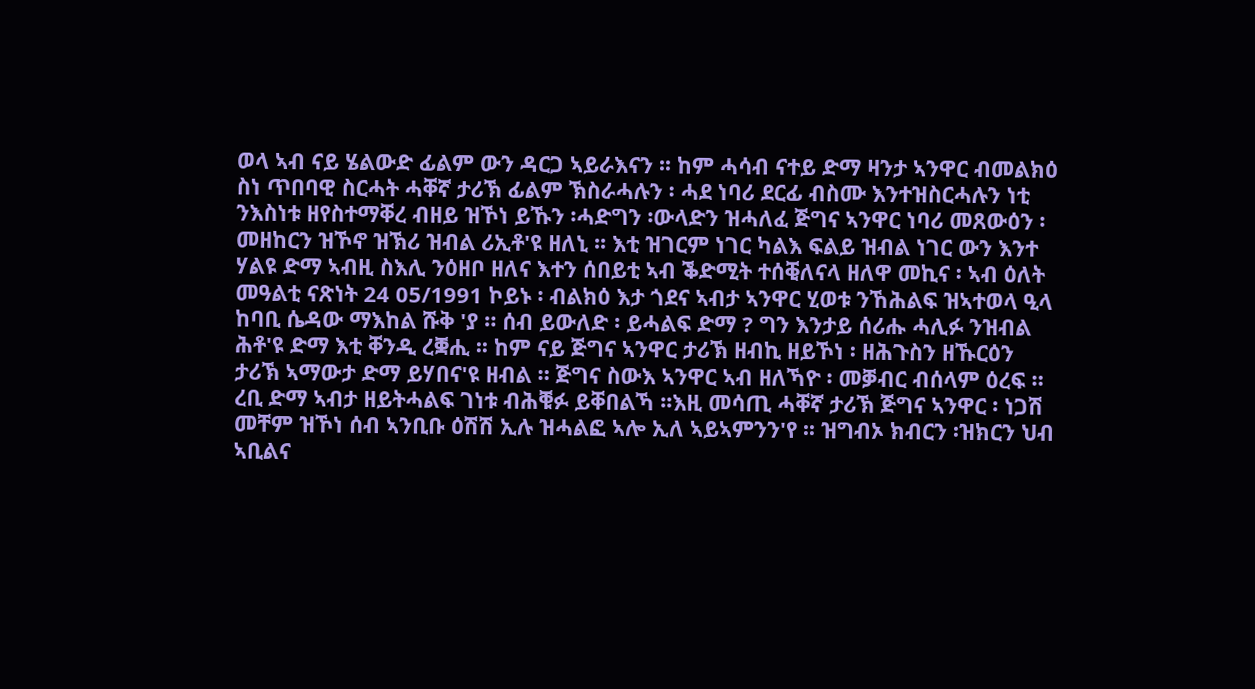ወላ ኣብ ናይ ሄልውድ ፊልም ውን ዳርጋ ኣይራእናን ፡፡ ከም ሓሳብ ናተይ ድማ ዛንታ ኣንዋር ብመልክዕ ስነ ጥበባዊ ስርሓት ሓቐኛ ታሪኽ ፊልም ኽስራሓሉን ፡ ሓደ ነባሪ ደርፊ ብስሙ እንተዝስርሓሉን ነቲ ንእስነቱ ዘየስተማቐረ ብዘይ ዝኾነ ይኹን ፡ሓድግን ፡ውላድን ዝሓለፈ ጅግና ኣንዋር ነባሪ መጸውዕን ፡ መዘከርን ዝኾኖ ዝኽሪ ዝብል ሪኢቶ'ዩ ዘለኒ ፡፡ እቲ ዝገርም ነገር ካልእ ፍልይ ዝብል ነገር ውን እንተ ሃልዩ ድማ ኣብዚ ስእሊ ንዕዘቦ ዘለና እተን ሰበይቲ ኣብ ቕድሚት ተሰቒለናላ ዘለዋ መኪና ፡ ኣብ ዕለት መዓልቲ ናጽነት 24 05/1991 ኮይኑ ፡ ብልክዕ እታ ጎደና ኣብታ ኣንዋር ሂወቱ ንኸሕልፍ ዝኣተወላ ዒላ ከባቢ ሴዳው ማእከል ሹቅ 'ያ ። ሰብ ይውለድ ፡ ይሓልፍ ድማ ? ግን እንታይ ሰሪሑ ሓሊፉ ንዝብል ሕቶ'ዩ ድማ እቲ ቐንዲ ረቛሒ ፡፡ ከም ናይ ጅግና ኣንዋር ታሪኽ ዘብኪ ዘይኾነ ፡ ዘሕጉስን ዘኹርዕን ታሪኽ ኣማውታ ድማ ይሃበና'ዩ ዘብል ። ጅግና ስውእ ኣንዋር ኣብ ዘለኻዮ ፡ መቓብር ብሰላም ዕረፍ ። ረቢ ድማ ኣብታ ዘይትሓልፍ ገነቱ ብሕቑፉ ይቐበልኻ ፡፡እዚ መሳጢ ሓቐኛ ታሪኽ ጅግና ኣንዋር ፡ ነጋሽ መቸም ዝኾነ ሰብ ኣንቢቡ ዕሽሽ ኢሉ ዝሓልፎ ኣሎ ኢለ ኣይኣምንን'የ ፡፡ ዝግብኦ ክብርን ፡ዝክርን ህብ ኣቢልና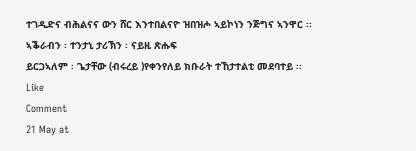ተገዲድና ብሕልናና ውን ሸር እንተበልናዮ ዝበዝሖ ኣይኮነን ንጅግና ኣንዋር ፡፡
ኣቕራብን ፡ ተንታኒ ታሪኽን ፡ ናይዚ ጽሑፍ
ይርጋኣለም ፡ ጌታቸው (ብሩረይ )የቀንየለይ ክቡራት ተኸታተልቲ መደባተይ ፡፡
Like
Comment
21 May at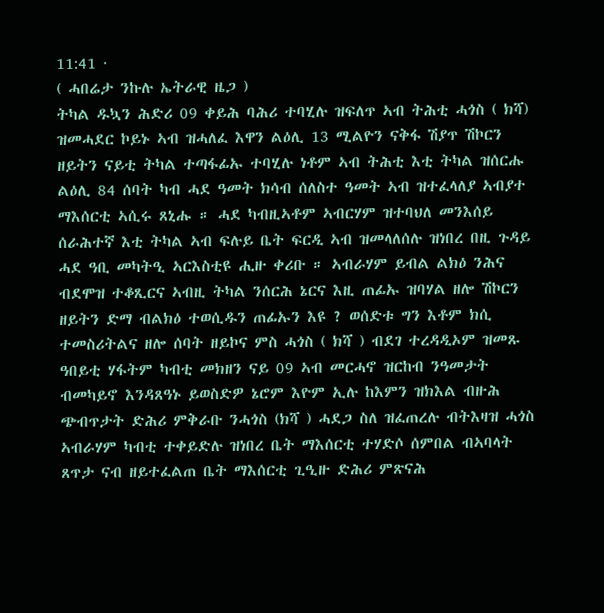11:41 ·
( ሓበሬታ ንኩሉ ኤትራዊ ዜጋ )
ትካል ዱኳን ሕድሪ 09 ቀይሕ ባሕሪ ተባሂሉ ዝፍለጥ ኣብ ትሕቲ ሓጎስ ( ክሻ) ዝመሓደር ኮይኑ ኣብ ዝሓለፈ እዋን ልዕሊ 13 ሚልዮን ናቅፋ ሽያጥ ሽኮርን ዘይትን ናይቲ ትካል ተጣፋፊኡ ተባሂሉ ነቶም ኣብ ትሕቲ እቲ ትካል ዝሰርሑ ልዕሊ 84 ሰባት ካብ ሓደ ዓመት ክሳብ ሰለስተ ዓመት ኣብ ዝተፈላለያ ኣብያተ ማእሰርቲ ኣሲሩ ጸኒሑ ። ሓደ ካብዚኣቶም ኣብርሃም ዝተባህለ መንእሰይ ሰራሕተኛ እቲ ትካል ኣብ ፍሉይ ቤት ፍርዲ ኣብ ዝመላለሰሉ ዝነበረ በዚ ጉዳይ ሓደ ዓቢ መካትዒ ኣርእስቲዩ ሒዙ ቀሪቡ ። ኣብራሃም ይብል ልክዕ ንሕና ብደሞዝ ተቆጺርና ኣብዚ ትካል ንሰርሕ ኔርና እዚ ጠፊኡ ዝባሃል ዘሎ ሽኮርን ዘይትን ድማ ብልክዕ ተወሲዱን ጠፊኡን እዩ ? ወሰድቱ ግን እቶም ክሲ ተመስሪትልና ዘሎ ሰባት ዘይኮና ምስ ሓጎስ ( ክሻ ) ብደገ ተረዳዲኦም ዝመጹ ዓበይቲ ሃፋትም ካብቲ መክዘን ናይ 09 ኣብ መርሓኖ ዝርከብ ንዓመታት ብመካይኖ እንዳጸዓኑ ይወስድዎ ኔሮም እዮም ኢሉ ከእምን ዝክእል ብዙሕ ጭብጥታት ድሕሪ ምቅራቡ ንሓጎስ (ክሻ ) ሓደጋ ስለ ዝፈጠረሉ ብትእዛዝ ሓጎስ ኣብራሃም ካብቲ ተቀይድሉ ዝነበረ ቤት ማእሰርቲ ተሃድሶ ሰምበል ብኣባላት ጸጥታ ናብ ዘይተፈልጠ ቤት ማእሰርቲ ጊዒዙ ድሕሪ ምጽናሕ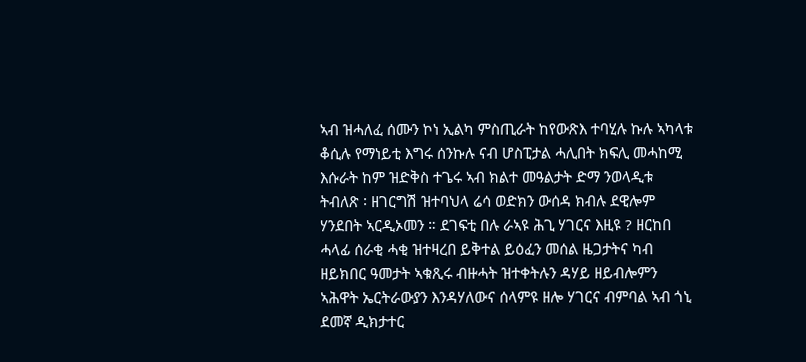ኣብ ዝሓለፈ ሰሙን ኮነ ኢልካ ምስጢራት ከየውጽእ ተባሂሉ ኩሉ ኣካላቱ ቆሲሉ የማነይቲ እግሩ ሰንኩሉ ናብ ሆስፒታል ሓሊበት ክፍሊ መሓከሚ እሱራት ከም ዝድቅስ ተጌሩ ኣብ ክልተ መዓልታት ድማ ንወላዲቱ ትብለጽ ፡ ዘገርግሽ ዝተባህላ ሬሳ ወድክን ውሰዳ ክብሉ ደዊሎም ሃንደበት ኣርዲኦመን ። ደገፍቲ በሉ ራኣዩ ሕጊ ሃገርና እዚዩ ? ዘርከበ ሓላፊ ሰራቂ ሓቂ ዝተዛረበ ይቅተል ይዕፈን መሰል ዜጋታትና ካብ ዘይክበር ዓመታት ኣቁጺሩ ብዙሓት ዝተቀትሉን ዳሃይ ዘይብሎምን ኣሕዋት ኤርትራውያን እንዳሃለውና ሰላምዩ ዘሎ ሃገርና ብምባል ኣብ ጎኒ ደመኛ ዲክታተር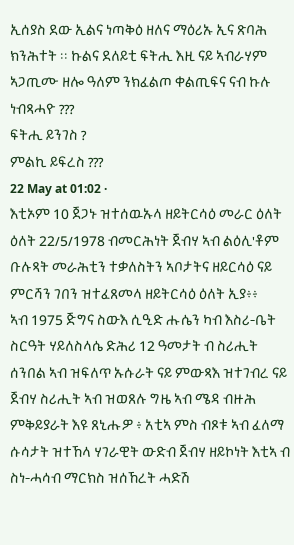ኢሰያስ ደው ኢልና ነጣቅዕ ዘለና ማዕሪኡ ኢና ጽባሕ ክንሕተት ፡፡ ኩልና ደለይቲ ፍትሒ እዚ ናይ ኣብራሃም ኣጋጢሙ ዘሎ ዓለም ንክፈልጦ ቀልጢፍና ናብ ኩሉ ነብጻሓዮ ???
ፍትሒ ይንገስ ?
ምልኪ ይፍረስ ???
22 May at 01:02 ·
እቲኦም 10 ጀጋኑ ዝተሰዉኡላ ዘይትርሳዕ መራር ዕለት
ዕለት 22/5/1978 ብመርሕነት ጀብሃ ኣብ ልዕሊ'ቶም ቡሉጻት መራሕቲን ተቃለስትን ኣቦታትና ዘይርሳዕ ናይ ምርሻን ገበን ዝተፈጸመላ ዘይትርሳዕ ዕለት ኢያ፥፥
ኣብ 1975 ጅግና ስውእ ሲዒድ ሑሴን ካብ እስሪ-ቤት ስርዓት ሃይለስላሴ ድሕሪ 12 ዓመታት ብ ስሪሒት ሰንበል ኣብ ዝፍለጥ ኡሱራት ናይ ምውጻእ ዝተገብረ ናይ ጀብሃ ስሪሒት ኣብ ዝወጸሉ ግዜ ኣብ ሜዳ ብዙሕ ምቅይያራት እዩ ጸኒሑዎ ፥ አቲኣ ምስ ብጾቱ ኣብ ፈለማ ሱሳታት ዝተኸላ ሃገራዊት ውድብ ጀብሃ ዘይኮነት እቲኣ ብ ስነ-ሓሳብ ማርክስ ዝሰኸረት ሓድሽ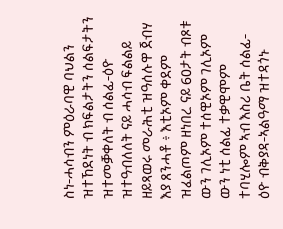ስነ-ሓሳብን ምዕራባዊ ባህልን ዝተኸደነት ብ ክፍልታትን ሰልፍታትን ዝተመቓቀለት ብ ሰልፊ-ዕዮ ዝተዓብለለት ናይ ሓሳብ ፍልልይ ዘይጻወሩ መራሕቲ ዝዓሰሉዋ ጀብሃ እያ ጸንሓቶ ፥ እቲኦም ቀደም ዝፈልጦም ዘነበረ ናይ 60ታት ብጾቱ ውን ገሊኦም ተሰዊኦም ገሊኦም ውን ነቲ ሰልፊ ተቃዊሞም ተባሂሎም ኣብ እስሪ ቤት ሰልፊ- ዕዮ ብቅያዳ-ኣልዓማ ዝተዳጎኑ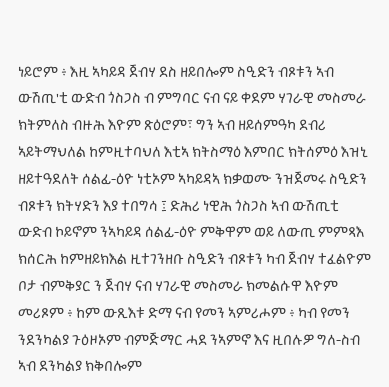ነይሮም ፥ እዚ ኣካይዳ ጀብሃ ደስ ዘይበሎም ስዒድን ብጾቱን ኣብ ውሽጢ'ቲ ውድብ ጎስጋስ ብ ምግባር ናብ ናይ ቀደም ሃገራዊ መስመራ ክትምለስ ብዙሕ እዮም ጽዕሮም፣ ግን ኣብ ዘይሰምዓካ ደብሪ ኣይትማህለል ከምዚተባህለ እቲኣ ክትስማዕ እምበር ክትሰምዕ እዝኒ ዘይተዓደለት ሰልፊ-ዕዮ ነቲኦም ኣካይዳኣ ክቃወሙ ንዝጀመሩ ስዒድን ብጾቱን ክትሃድን እያ ተበግሳ ፤ ድሕሪ ነዊሕ ጎስጋስ ኣብ ውሽጢቲ ውድብ ኮይኖም ንኣካይዳ ሰልፊ-ዕዮ ምቅዋም ወይ ለውጢ ምምጻእ ክሰርሕ ከምዘይክእል ዚተገንዘቡ ስዒድን ብጾቱን ካብ ጀብሃ ተፈልዮም ቦታ ብምቅያር ን ጀብሃ ናብ ሃገራዊ መስመራ ክመልሱዋ እዮም መሪጾም ፥ ከም ውጺእቱ ድማ ናብ የመን ኣምሪሖም ፥ ካብ የመን ንደንካልያ ጉዕዞኦም ብምጅማር ሓደ ንኣምኖ እና ዚበሉዎ ግለ-ስብ ኣብ ደንካልያ ክቅበሎም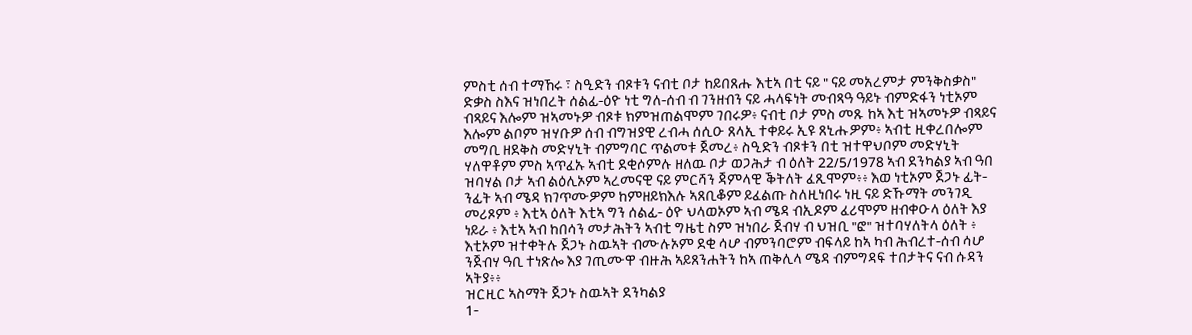ምስቲ ሰብ ተማኸሩ ፣ ስዒድን ብጾቱን ናብቲ ቦታ ከይበጸሑ እቲኣ በቲ ናይ " ናይ መአረምታ ምንቅስቃስ" ድቃስ ስእና ዝነበረት ሰልፊ-ዕዮ ነቲ ግለ-ሰብ ብ ገንዘብን ናይ ሓላፍነት መብጻዓ ዓይኑ ብምድፋን ነቲኦም ብጻይና እሎም ዝኣመኑዎ ብጾቱ ክምዝጠልሞም ገበሩዎ፥ ናብቲ ቦታ ምስ መጹ ከኣ እቲ ዝኣመኑዎ ብጻይና እሎም ልቦም ዝሃቡዎ ሰብ ብግዝያዊ ረብሓ ሰሲዑ ጸላኢ ተቀይሩ ኢዩ ጸኒሑዎም፥ ኣብቲ ዚቀረበሎም መግቢ ዘደቅስ መድሃኒት ብምግባር ጥልመቱ ጀመረ፥ ስዒድን ብጾቱን በቲ ዝተዋህቦም መድሃኒት ሃለዋቶም ምስ ኣጥፈኡ ኣብቲ ደቂሶምሉ ዘለዉ ቦታ ወጋሕታ ብ ዕለት 22/5/1978 ኣብ ደንካልያ ኣብ ዓበ ዝባሃል ቦታ ኣብ ልዕሊኦም ኣረመናዊ ናይ ምርሻን ጃምላዊ ቕትለት ፈጺሞም፥፥ እወ ነቲኦም ጀጋኑ ፊት-ንፊት ኣብ ሜዳ ክገጥሙዎም ከምዘይክእሉ ኣጸቢቆም ይፈልጡ ስለዚነበሩ ነዚ ናይ ድኹማት መንገዲ መሪጾም ፥ እቲኣ ዕለት እቲኣ ግን ሰልፊ- ዕዮ ህላወኦም ኣብ ሜዳ ብኢዶም ፈሪሞም ዘብቀዑላ ዕለት እያ ነይራ ፥ እቲኣ ኣብ ከበሳን መታሕትን ኣብቲ ግዜቲ ስም ዝነበራ ጀብሃ ብ ህዝቢ "ፎ" ዝተባሃለትላ ዕለት ፥ እቲኦም ዝተቀትሉ ጀጋኑ ስዉኣት ብሙሉኦም ደቂ ሳሆ ብምንባሮም ብፍላይ ከኣ ካብ ሕብረተ-ሰብ ሳሆ ንጀብሃ ዓቢ ተነጽሎ እያ ገጢሙዋ ብዙሕ ኣይጸንሐትን ከኣ ጠቅሊላ ሜዳ ብምግዳፍ ተበታትና ናብ ሱዳን ኣትያ፥፥
ዝርዚር ኣስማት ጀጋኑ ስዉኣት ደንካልያ
1-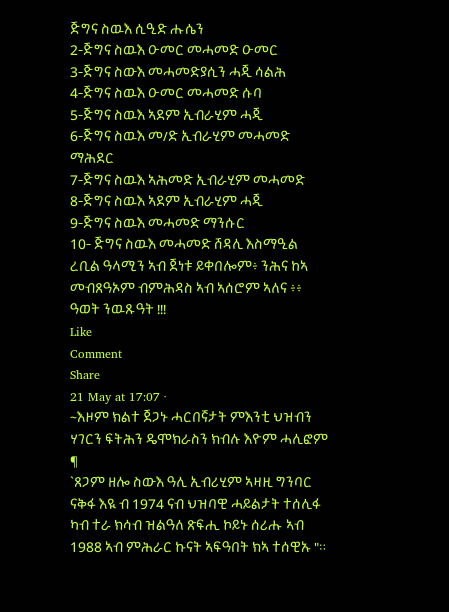ጅግና ስዉእ ሲዒድ ሑሴን
2-ጅግና ስዉእ ዑመር መሓመድ ዑመር
3-ጅግና ስውእ መሓመድያሲን ሓጂ ሳልሕ
4-ጅግና ስዉእ ዑመር መሓመድ ሱባ
5-ጅግና ስዉእ ኣደም ኢብራሂም ሓጂ
6-ጅግና ስዉእ መ/ድ ኢብራሂም መሓመድ ማሕደር
7-ጅግና ስዉእ ኣሕመድ ኢብራሂም መሓመድ
8-ጅግና ስዉእ ኣደም ኢብራሂም ሓጂ
9-ጅግና ስዉእ መሓመድ ማንሱር
10- ጅግና ስዉእ መሓመድ ሸዳሊ እስማዒል
ረቢል ዓላሚን ኣብ ጀነቱ ይቀበሎም፥ ንሕና ከኣ መብጸዓኦም ብምሕዳስ ኣብ ኣሰሮም ኣለና ፥፥
ዓወት ንዉጹዓት !!!
Like
Comment
Share
21 May at 17:07 ·
~እዞም ክልተ ጀጋኑ ሓርበኛታት ምእንቲ ህዝብን ሃገርን ፍትሕን ዴሞክራስን ክብሉ እዮም ሓሊፎም ¶
`ጸጋም ዘሎ ስውእ ዓሊ ኢብሪሂም ኣዛዚ ግንባር ናቅፋ እዪ ብ 1974 ናብ ህዝባዊ ሓይልታት ተሰሊፋ ካብ ተራ ክሳብ ዝልዓለ ጽፍሒ ኮይኑ ሰሪሑ ኣብ 1988 ኣብ ምሕራር ኩናት ኣፍዓበት ክኣ ተሰዊኡ "።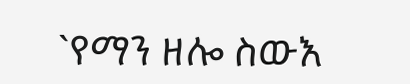`የማን ዘሎ ስውእ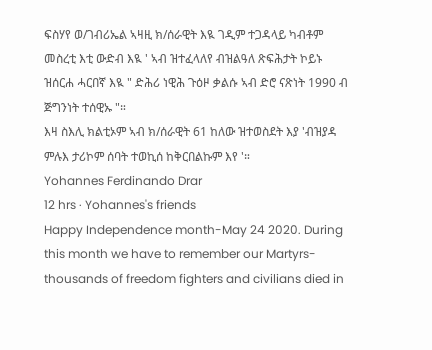ፍስሃየ ወ/ገብሪኤል ኣዛዚ ክ/ሰራዊት እዪ ገዲም ተጋዳላይ ካብቶም መስረቲ እቲ ውድብ እዪ ' ኣብ ዝተፈላለየ ብዝልዓለ ጽፍሕታት ኮይኑ ዝሰርሐ ሓርበኛ እዪ " ድሕሪ ነዊሕ ጉዕዞ ቃልሱ ኣብ ድሮ ናጽነት 1990 ብ ጅግንነት ተሰዊኡ "።
እዛ ስእሊ ክልቲኦም ኣብ ክ/ሰራዊት 61 ከለው ዝተወስደት እያ 'ብዝያዳ ምሉእ ታሪኮም ሰባት ተወኪሰ ከቅርበልኩም እየ '።
Yohannes Ferdinando Drar
12 hrs · Yohannes's friends
Happy Independence month-May 24 2020. During this month we have to remember our Martyrs- thousands of freedom fighters and civilians died in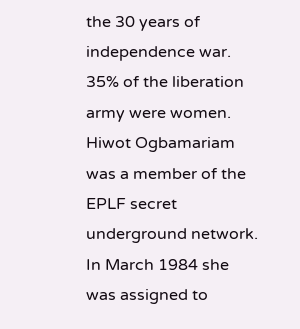the 30 years of independence war. 35% of the liberation army were women. Hiwot Ogbamariam was a member of the EPLF secret underground network. In March 1984 she was assigned to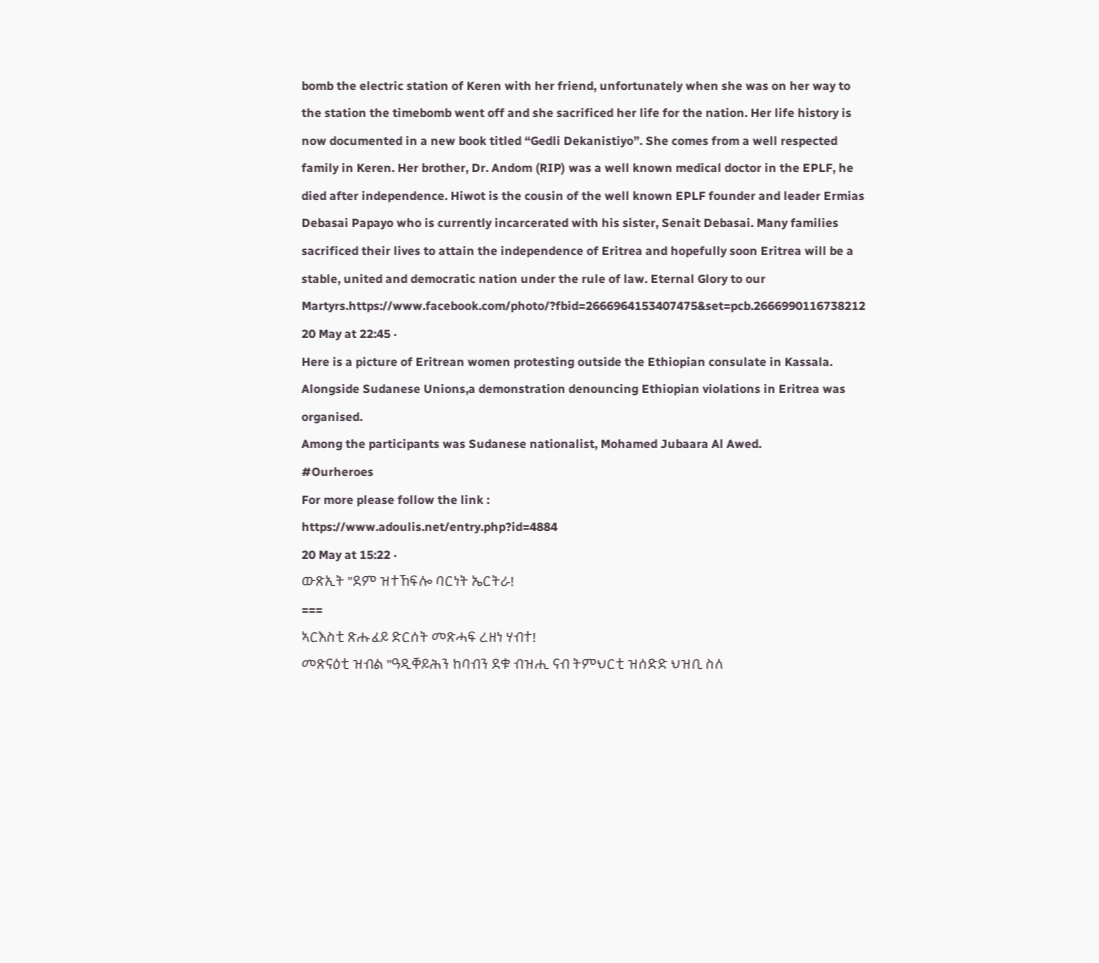bomb the electric station of Keren with her friend, unfortunately when she was on her way to the station the timebomb went off and she sacrificed her life for the nation. Her life history is now documented in a new book titled “Gedli Dekanistiyo”. She comes from a well respected family in Keren. Her brother, Dr. Andom (RIP) was a well known medical doctor in the EPLF, he died after independence. Hiwot is the cousin of the well known EPLF founder and leader Ermias Debasai Papayo who is currently incarcerated with his sister, Senait Debasai. Many families sacrificed their lives to attain the independence of Eritrea and hopefully soon Eritrea will be a stable, united and democratic nation under the rule of law. Eternal Glory to our Martyrs.https://www.facebook.com/photo/?fbid=2666964153407475&set=pcb.2666990116738212
20 May at 22:45 ·
Here is a picture of Eritrean women protesting outside the Ethiopian consulate in Kassala.
Alongside Sudanese Unions,a demonstration denouncing Ethiopian violations in Eritrea was organised.
Among the participants was Sudanese nationalist, Mohamed Jubaara Al Awed.
#Ourheroes
For more please follow the link :
https://www.adoulis.net/entry.php?id=4884
20 May at 15:22 ·
ውጽኢት "ደም ዝተኸፍሎ ባርነት ኤርትራ!
===
ኣርእስቲ ጽሑፈይ ድርሰት መጽሓፍ ረዘነ ሃብተ!
መጽናዕቲ ዝብል "ዓዲቐይሕን ከባብን ደቁ ብዝሒ ናብ ትምህርቲ ዝሰድድ ህዝቢ ስለ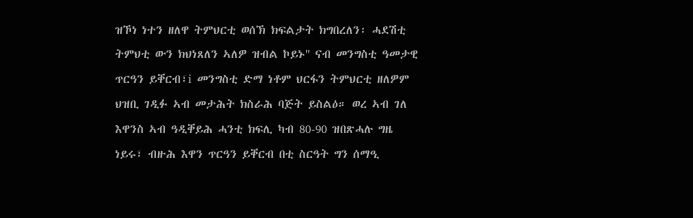ዝኾነ ነተን ዘለዋ ትምህርቲ ወሰኽ ክፍልታት ክግበረለን፡ ሓደሽቲ ትምህቲ ውን ክህነጸለን ኣለዎ ዝብል ኮይኑ" ናብ መንግስቲ ዓመታዊ ጥርዓን ይቐርብ፣i መንግስቲ ድማ ነቶም ህርፋን ትምህርቲ ዘለዎም ህዝቢ ገዲፉ ኣብ መታሕት ክስራሕ ባጅት ይስልዕ። ወረ ኣብ ገለ እዋንስ ኣብ ዓዲቐይሕ ሓንቲ ክፍሊ ካብ 80-90 ዝበጽሓሉ ግዜ ነይሩ፣ ብዙሕ እዋን ጥርዓን ይቐርብ በቲ ስርዓት ግን ሰማዒ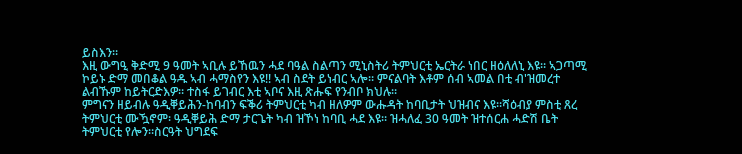ይስእን።
እዚ ውግዒ ቅድሚ 9 ዓመት ኣቢሉ ይኸዉን ሓደ ባዓል ስልጣን ሚኒስትሪ ትምህርቲ ኤርትራ ነበር ዘዕለለኒ እዩ። ኣጋጣሚ ኮይኑ ድማ መበቆል ዓዱ ኣብ ሓማስየን እዩ!! ኣብ ስደት ይነብር ኣሎ። ምናልባት እቶም ሰብ ኣመል በቲ ብ'ዝመረተ ልብኹም ከይትርድእዎ። ተስፋ ይገብር እቲ ኣቦና እዚ ጽሑፍ የንብቦ ክህሉ።
ምግናን ዘይብሉ ዓዲቐይሕን-ከባብን ፍቕሪ ትምህርቲ ካብ ዘለዎም ውሑዳት ከባቢታት ህዝብና እዩ።ሻዕብያ ምስቲ ጸረ ትምህርቲ ሙዃኖም፡ ዓዲቐይሕ ድማ ታርጌት ካብ ዝኾነ ከባቢ ሓደ እዩ። ዝሓለፈ 30 ዓመት ዝተሰርሐ ሓድሽ ቤት ትምህርቲ የሎን።ስርዓት ህግደፍ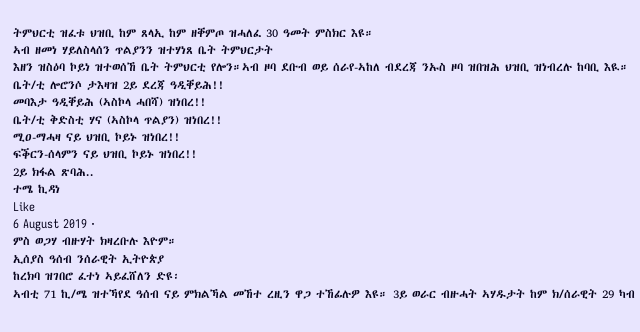ትምህርቲ ዝፈቱ ህዝቢ ከም ጸላኢ ከም ዘቐምጦ ዝሓለፈ 30 ዓመት ምስክር እዩ።
ኣብ ዘመነ ሃይለስላሰን ጥልያንን ዝተሃነጸ ቤት ትምህርታት
እዘን ዝስዕባ ኮይነ ዝተወሰኸ ቤት ትምህርቲ የሎን።ኣብ ዞባ ደቡብ ወይ ሰራየ-ኣከለ ብደረጃ ንኡስ ዞባ ዝበዝሕ ህዝቢ ዝነብረሉ ከባቢ እዪ።
ቤት/ቲ ሎሮንሶ ታእዛዝ 2ይ ደረጃ ዓዲቐይሕ!!
መባእታ ዓዲቐይሕ (ኣስኮላ ሓበሻ) ዝነበረ!!
ቤት/ቲ ቅድስቲ ሃና (ኣስኮላ ጥልያን) ዝነበረ!!
ሚዐ-ማሓዛ ናይ ህዝቢ ኮይኑ ዝነበረ!!
ፍቕርን-ሰላምን ናይ ህዝቢ ኮይኑ ዝነበረ!!
2ይ ክፋል ጽባሕ..
ተሜ ኪዳነ
Like
6 August 2019 ·
ምስ ወጋሃ ብዙሃት ክዛረቡሉ እዮም።
ኢሰያስ ዓሰብ ንሰራዊት ኢትዮጵያ
ከረክባ ዝገበሮ ፈተነ ኣይፈሸለን ድዩ፡
ኣብቲ 71 ኪ/ሜ ዝተኻየደ ዓሰብ ናይ ምክልኻል መኸተ ረዚን ዋጋ ተኸፊሉዎ እዩ። 3ይ ወራር ብዙሓት ኣሃዱታት ከም ክ/ሰራዊት 29 ካብ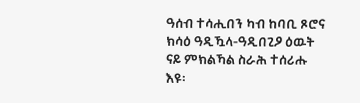ዓሰብ ተሳሒበን ካብ ከባቢ ጾሮና ክሳዕ ዓዲዃላ-ዓዲበጊዖ ዕዉት ናይ ምክልኻል ስራሕ ተሰሪሑ እዩ፡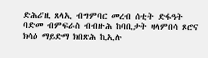ድሕሪ'ዚ ጸላኢ ብግምባር መረብ ሰቲት ድፋዓት ባድመ ብምፍራስ ብብዙሕ ከባቢታት ዛላምበሳ ጾሮና ክሳዕ ማይድማ ክበጽሕ ኪኢሉ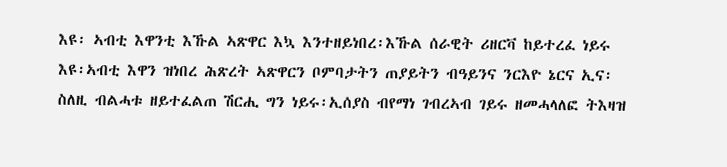እዩ፡ ኣብቲ እዋንቲ እኹል ኣጽዋር እኳ እንተዘይነበረ፡እኹል ሰራዊት ሪዘርቫ ከይተረፈ ነይሩ እዩ፡ኣብቲ እዋን ዝነበረ ሕጽረት ኣጽዋርን ቦምባታትን ጠያይትን ብዓይንና ንርእዮ ኔርና ኢና፡ስለዚ ብልሓቱ ዘይተፈልጠ ሽርሒ ግን ነይሩ፡ኢሰያስ ብየማነ ገብረኣብ ገይሩ ዘመሓላለፎ ትእዛዝ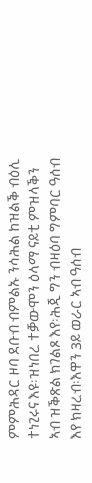ምምሕዳር ዞባ ደቡብ ብምልኡ ንሳሕል ከዝልቕ ብዕሊ ተነጊሩና እዩ፡ዝነበረ ተቓውሞን ዕላማ ናይቲ ምዝላቕን ኣብ ዝቕጽል ክገልጾ እየ፡ሕጂ ግን ብዛዕባ ግምባር ዓሰብ እየ ክዛረብ፡እዋን 3ይ ወራር ኣብ ዓሰብ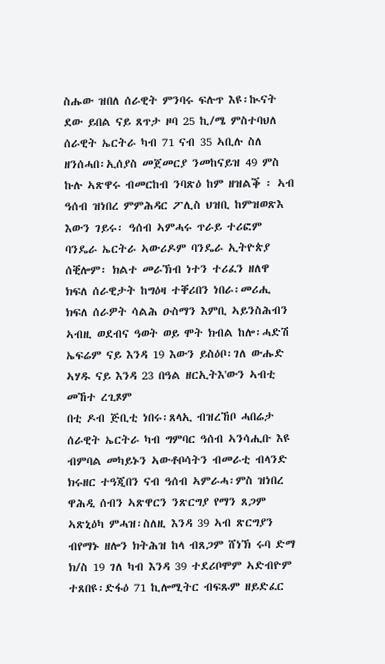ስሑው ዝበለ ሰራዊት ምንባሩ ፍሉጥ እዩ፡ኲናት ደው ይበል ናይ ጸጥታ ዞባ 25 ኪ/ሜ ምስተባህለ ሰራዊት ኤርትራ ካብ 71 ናብ 35 ኣቢሉ ስለ ዘንሰሓበ፡ኢሰያስ መጀመርያ ንመከናይዝ 49 ምስ ኩሉ ኣጽዋሩ ብመርከብ ንባጽዕ ከም ዘዝልቕ ፡ ኣብ ዓሰብ ዝነበረ ምምሕዳር ፖሊስ ህዝቢ ከምዝወጽእ እውን ገይሩ፡ ዓሰብ ኣምሓሩ ጥራይ ተሪፎም ባንዴራ ኤርትራ ኣውሪዶም ባንዴራ ኢትዮጵያ ሰቒሎም፡ ክልተ መራኽብ ነተን ተሪፈን ዘለዋ ክፍለ ሰራዊታት ከግዕዛ ተቐሪበን ነበራ፡መሪሒ ክፍለ ሰራዎት ሳልሕ ዑስማን እምቢ ኣይንስሕብን ኣብዚ ወደብና ዓወት ወይ ሞት ክብል ከሎ፡ሓድሽ ኤፍሬም ናይ እንዳ 19 እውን ይስዕቦ፡ገለ ውሑድ ኣሃዱ ናይ እንዳ 23 በዓል ዘርኢትእ'ውን ኣብቲ መኸተ ረጊጾም
በቲ ዶብ ጅቢቲ ነበሩ፡ጸላኢ ብዝረኸቦ ሓበሬታ ሰራዊት ኤርትራ ካብ ግምባር ዓሰብ ኣንሳሒቡ እዩ ብምባል መካይኑን ኣውቶቦሳትን ብመራቲ ብላንድ ክሩዘር ተዓጂበን ናብ ዓሰብ ኣምራሓ፡ምስ ዝነበረ ዋሕዲ ሰብን ኣጽዋርን ንጽርግያ የማን ጸጋም ኣጽኒዕካ ምሓዝ፡ስለዚ እንዳ 39 ኣብ ጽርግያን ብየማኑ ዘሎን ክትሕዝ ከላ ብጸጋም ሸነኽ ሩባ ድማ ክ/ስ 19 ገለ ካብ እንዳ 39 ተደሪቦሞም ኣድብዮም ተጸበዩ፡ድፋዕ 71 ኪሎሚትር ብፍጹም ዘይድፈር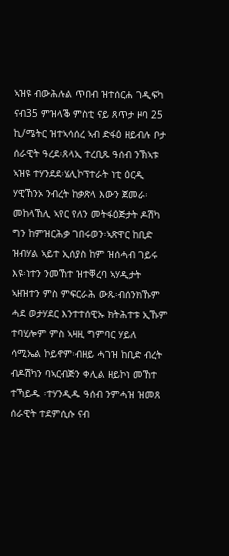ኣዝዩ ብውሕሉል ጥበብ ዝተሰርሐ ገዲፍካ ናብ35 ምዝላቕ ምስቲ ናይ ጸጥታ ዞባ 25 ኪ/ሜትር ዝተኣሳሰረ ኣብ ድፋዕ ዘይብሉ ቦታ ሰራዊት ዓረደ፡ጸላኢ ተረቢጹ ዓሰብ ንኽኣቱ ኣዝዩ ተሃንደደ፡ሄሊኮፕተራት ነቲ ዕርዲ ሃዊኸንኦ ንብረት ከቃጽላ እውን ጀመራ፡መከላኸሊ ኣየር የለን መትፋዕጅታት ዶሽካ ግን ከምዝርሕቃ ገበሩወን፡ኣጽዋር ከቢድ ዝብሃል ኣይተ ኢሰያስ ከም ዝሰሓብ ገይሩ እዩ፡ነተን ንመኸተ ዝተቐረባ ኣሃዲታት ኣዘዝተን ምስ ምፍርራሕ ውጹ፡ብሰንክኹም ሓደ ወታሃደር እንተተሰዊኡ ክትሕተቱ ኢኹም ተባሂሎም ምስ ኣዛዚ ግምባር ሃይለ ሳሚኤል ኮይኖም፡ብዘይ ሓገዝ ከቢድ ብረት ብዶሽካን ባኣርብጅን ቀሊል ዘይኮነ መኸተ ተኻይዱ ፡ተሃንዲዱ ዓሰብ ንምሓዝ ዝመጸ ሰራዊት ተደምሲሱ ናብ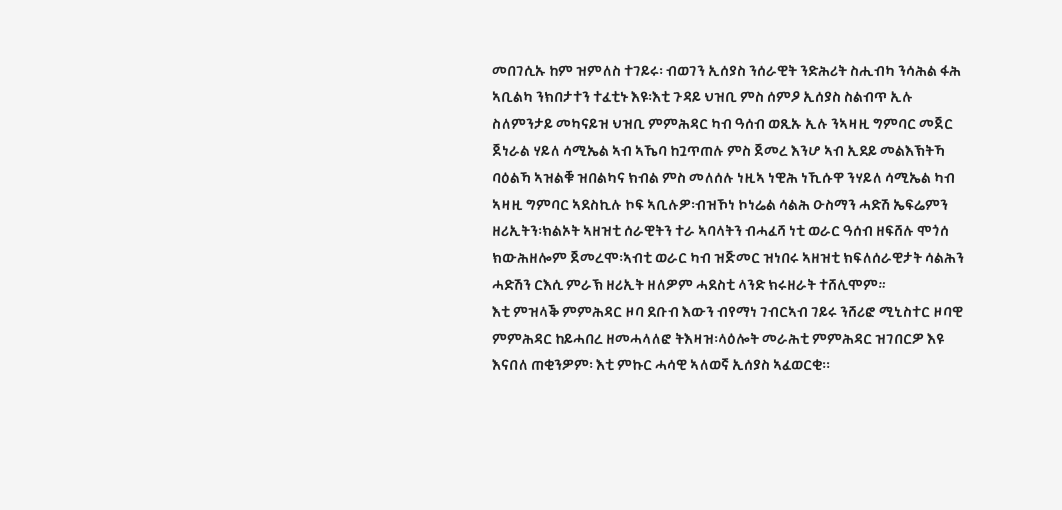መበገሲኡ ከም ዝምለስ ተገይሩ፡ ብወገን ኢሰያስ ንሰራዊት ንድሕሪት ስሒብካ ንሳሕል ፋሕ ኣቢልካ ንክበታተን ተፈቲኑ እዩ፡እቲ ጉዳይ ህዝቢ ምስ ሰምዖ ኢሰያስ ስልብጥ ኢሉ ስለምንታይ መካናይዝ ህዝቢ ምምሕዳር ካብ ዓሰብ ወጺኡ ኢሉ ንኣዛዚ ግምባር መጀር ጀነራል ሃይለ ሳሚኤል ኣብ ኣኼባ ከጓጥጠሉ ምስ ጀመረ እንሆ ኣብ ኢደይ መልእኽትኻ ባዕልኻ ኣዝልቑ ዝበልካና ክብል ምስ መለሰሉ ነዚኣ ነዊሕ ነኺሱዋ ንሃይለ ሳሚኤል ካብ ኣዛዚ ግምባር ኣደስኪሉ ኮፍ ኣቢሉዎ፡ብዝኾነ ኮነሬል ሳልሕ ዑስማን ሓድሽ ኤፍሬምን ዘሪኢትን፡ክልኦት ኣዘዝቲ ሰራዊትን ተራ ኣባላትን ብሓፈሻ ነቲ ወራር ዓሰብ ዘፍሸሉ ሞጎሰ ክውሕዘሎም ጀመረሞ፡ኣብቲ ወራር ካብ ዝጅመር ዝነበሩ ኣዘዝቲ ክፍለሰራዊታት ሳልሕን ሓድሽን ርእሲ ምራኽ ዘሪኢት ዘለዎም ሓደስቲ ላንድ ክሩዘራት ተሸሊሞም።
እቲ ምዝላቕ ምምሕዳር ዞባ ደቡብ እውን ብየማነ ገብርኣብ ገይሩ ንሸሪፎ ሚኒስተር ዞባዊ ምምሕዳር ከይሓበረ ዘመሓላለፎ ትእዛዝ፡ላዕሎት መራሕቲ ምምሕዳር ዝገበርዎ እዩ እናበለ ጠቂንዎም፡ እቲ ምኩር ሓሳዊ ኣለወኛ ኢሰያስ ኣፈወርቂ፡፡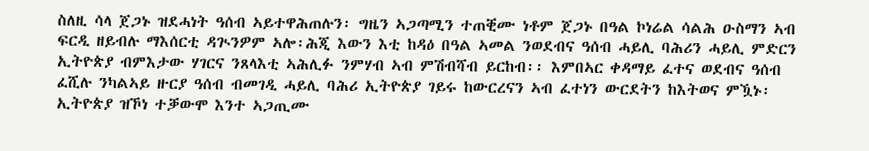ስለዚ ሳላ ጀጋኑ ዝደሓነት ዓሰብ ኣይተዋሕጠሉን፡ ግዜን ኣጋጣሚን ተጠቒሙ ነቶም ጀጋኑ በዓል ኮነሬል ሳልሕ ዑስማን ኣብ ፍርዲ ዘይብሉ ማእሰርቲ ዳጒንዎም ኣሎ፡ሕጂ እውን እቲ ከዳዕ በዓል ኣመል ንወደብና ዓሰብ ሓይሊ ባሕሪን ሓይሊ ምድርን ኢትዮጵያ ብምእታው ሃገርና ንጸላእቲ ኣሕሊፉ ንምሃብ ኣብ ምሽብሻብ ይርከብ፡፡ እምበኣር ቀዳማይ ፈተና ወደብና ዓሰብ ፈሺሉ ንካልኣይ ዙርያ ዓሰብ ብመገዲ ሓይሊ ባሕሪ ኢትዮጵያ ገይሩ ከውርረናን ኣብ ፈተነን ውርደትን ከእትወና ምዃኑ፡ኢትዮጵያ ዝኾነ ተቓውሞ እንተ ኣጋጢሙ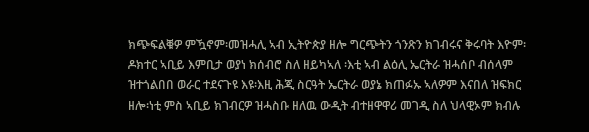ክጭፍልቑዎ ምዃኖም፡መዝሓሊ ኣብ ኢትዮጵያ ዘሎ ግርጭትን ጎንጽን ክገብሩና ቅሩባት እዮም፡ዶክተር ኣቢይ እምቢታ ወያነ ክሰብሮ ስለ ዘይካኣለ ፡እቲ ኣብ ልዕሊ ኤርትራ ዝሓሰቦ ብሰላም ዝተጎልበበ ወራር ተደናጉዩ እዩ፡እዚ ሕጂ ስርዓት ኤርትራ ወያኔ ክጠፉኡ ኣለዎም እናበለ ዝፍክር ዘሎ፡ነቲ ምስ ኣቢይ ክገብርዎ ዝሓስቡ ዘለዉ ውዲት ብተዘዋዋሪ መገዲ ስለ ህላዊኦም ክብሉ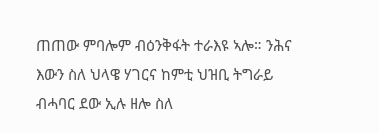ጠጠው ምባሎም ብዕንቅፋት ተራእዩ ኣሎ። ንሕና እውን ስለ ህላዌ ሃገርና ከምቲ ህዝቢ ትግራይ ብሓባር ደው ኢሉ ዘሎ ስለ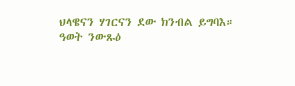ህላዌናን ሃገርናን ደው ክንብል ይግባእ።
ዓወት ንውጹዕ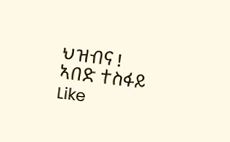ህዝብና !
ኣበድ ተስፋይ
Like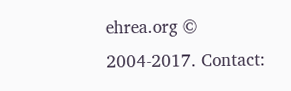ehrea.org © 2004-2017. Contact: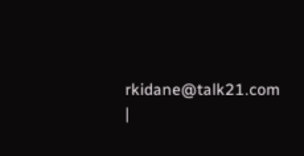rkidane@talk21.com |